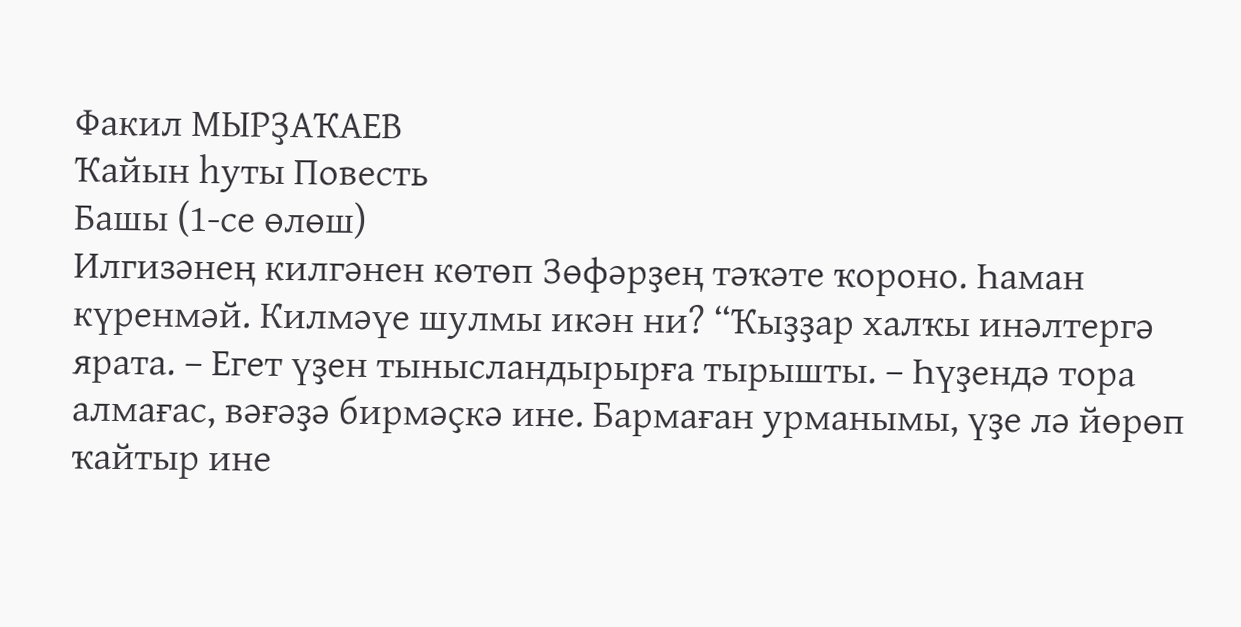Факил МЫРҘАҠАЕВ
Ҡайын һуты Повесть
Башы (1-се өлөш)
Илгизәнең килгәнен көтөп Зөфәрҙең тәҡәте ҡороно. Һаман күренмәй. Килмәүе шулмы икән ни? “Ҡыҙҙар халҡы инәлтергә ярата. – Егет үҙен тынысландырырға тырышты. – Һүҙендә тора алмағас, вәғәҙә бирмәҫкә ине. Бармаған урманымы, үҙе лә йөрөп ҡайтыр ине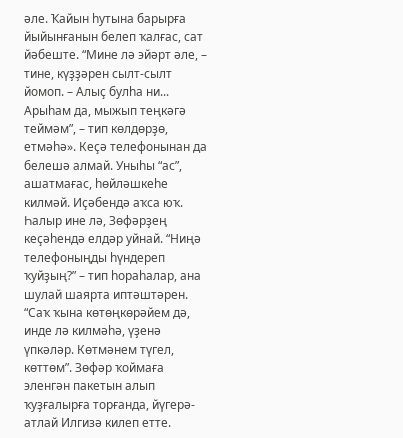әле. Ҡайын һутына барырға йыйынғанын белеп ҡалғас, сат йәбеште. “Мине лә эйәрт әле, – тине, күҙҙәрен сылт-сылт йомоп. – Алыҫ булһа ни... Арыһам да, мыжып теңкәгә теймәм”, – тип көлдөрҙө, етмәһә». Кеҫә телефонынан да белешә алмай. Уныһы “ас”, ашатмағас, һөйләшкеһе килмәй. Иҫәбендә аҡса юҡ. Һалыр ине лә, Зөфәрҙең кеҫәһендә елдәр уйнай. “Ниңә телефоныңды һүндереп ҡуйҙың?” – тип һораһалар, ана шулай шаярта иптәштәрен.
“Саҡ ҡына көтөңкөрәйем дә, инде лә килмәһә, үҙенә үпкәләр. Көтмәнем түгел, көттөм”. Зөфәр ҡоймаға эленгән пакетын алып ҡуҙғалырға торғанда, йүгерә-атлай Илгизә килеп етте.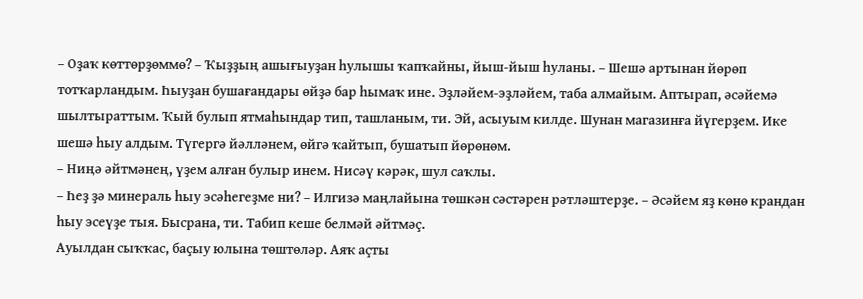– Оҙаҡ көттөрҙөммө? – Ҡыҙҙың ашығыуҙан һулышы ҡапҡайны, йыш-йыш һуланы. – Шешә артынан йөрөп тотҡарландым. Һыуҙан бушағандары өйҙә бар һымаҡ ине. Эҙләйем-эҙләйем, таба алмайым. Аптырап, әсәйемә шылтыраттым. Ҡый булып ятмаһындар тип, ташланым, ти. Эй, асыуым килде. Шунан магазинға йүгерҙем. Ике шешә һыу алдым. Түгергә йәлләнем, өйгә ҡайтып, бушатып йөрөнөм.
– Ниңә әйтмәнең, үҙем алған булыр инем. Нисәү кәрәк, шул саҡлы.
– Һеҙ ҙә минераль һыу эсәһегеҙме ни? – Илгизә маңлайына төшкән сәстәрен рәтләштерҙе. – Әсәйем яҙ көнө крандан һыу эсеүҙе тыя. Бысрана, ти. Табип кеше белмәй әйтмәҫ.
Ауылдан сыҡҡас, баҫыу юлына төштөләр. Аяҡ аҫты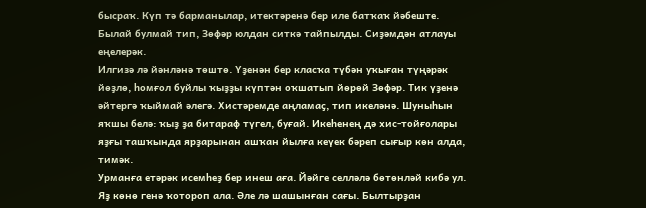бысраҡ. Күп тә барманылар, итектәренә бер иле батҡаҡ йәбеште. Былай булмай тип, Зөфәр юлдан ситкә тайпылды. Сиҙәмдән атлауы еңелерәк.
Илгизә лә йәнләнә төштө. Үҙенән бер класҡа түбән уҡыған түңәрәк йөҙлө, һомғол буйлы ҡыҙҙы күптән оҡшатып йөрөй Зөфәр. Тик үҙенә әйтергә ҡыймай әлегә. Хистәремде аңламаҫ, тип икеләнә. Шуныһын яҡшы белә: ҡыҙ ҙа битараф түгел, буғай. Икеһенең дә хис-тойғолары яҙғы ташҡында ярҙарынан ашҡан йылға кеүек бәреп сығыр көн алда, тимәк.
Урманға етәрәк исемһеҙ бер инеш аға. Йәйге селләлә бөтөнләй кибә ул. Яҙ көнө генә ҡотороп ала. Әле лә шашынған сағы. Былтырҙан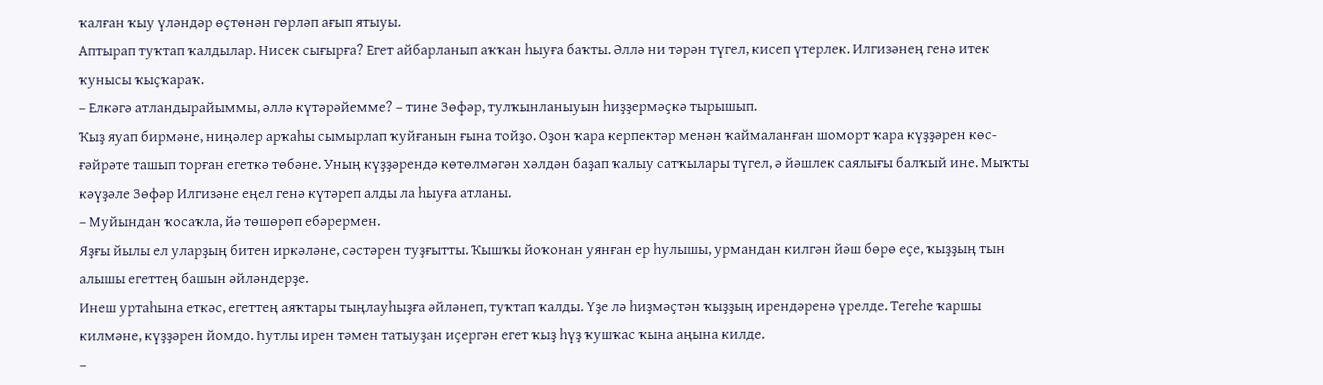ҡалған ҡыу үләндәр өҫтөнән гөрләп ағып ятыуы.
Аптырап туҡтап ҡалдылар. Нисек сығырға? Егет айбарланып аҡҡан һыуға баҡты. Әллә ни тәрән түгел, кисеп үтерлек. Илгизәнең генә итек ҡунысы ҡыҫҡараҡ.
– Елкәгә атландырайыммы, әллә күтәрәйемме? – тине Зөфәр, тулҡынланыуын һиҙҙермәҫкә тырышып.
Ҡыҙ яуап бирмәне, ниңәлер арҡаһы сымырлап ҡуйғанын ғына тойҙо. Оҙон ҡара керпектәр менән ҡаймаланған шоморт ҡара күҙҙәрен көс-ғәйрәте ташып торған егеткә төбәне. Уның күҙҙәрендә көтөлмәгән хәлдән баҙап ҡалыу сатҡылары түгел, ә йәшлек саялығы балҡый ине. Мыҡты кәүҙәле Зөфәр Илгизәне еңел генә күтәреп алды ла һыуға атланы.
– Муйындан ҡосаҡла, йә төшөрөп ебәрермен.
Яҙғы йылы ел уларҙың битен иркәләне, сәстәрен туҙғытты. Ҡышҡы йоҡонан уянған ер һулышы, урмандан килгән йәш бөрө еҫе, ҡыҙҙың тын алышы егеттең башын әйләндерҙе.
Инеш уртаһына еткәс, егеттең аяҡтары тыңлауһыҙға әйләнеп, туҡтап ҡалды. Үҙе лә һиҙмәҫтән ҡыҙҙың ирендәренә үрелде. Тегеһе ҡаршы килмәне, күҙҙәрен йомдо. Һутлы ирен тәмен татыуҙан иҫергән егет ҡыҙ һүҙ ҡушҡас ҡына аңына килде.
–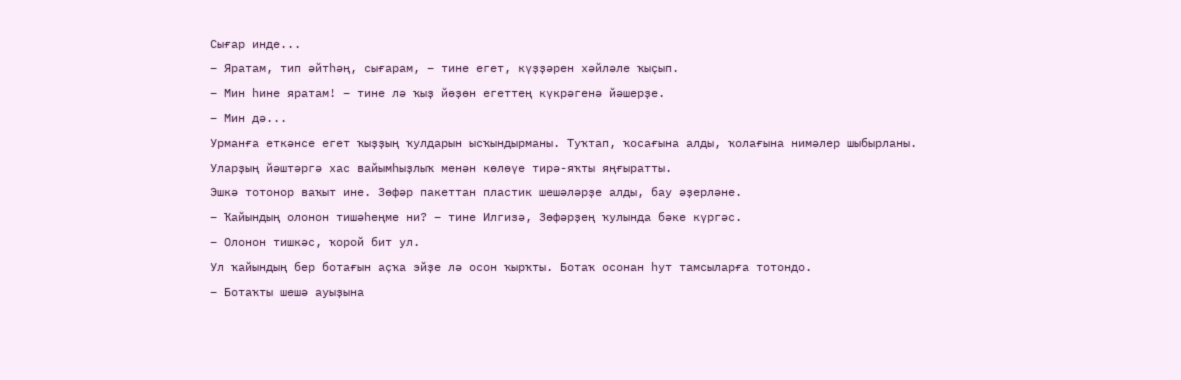Сығар инде...
– Яратам, тип әйтһәң, сығарам, – тине егет, күҙҙәрен хәйләле ҡыҫып.
– Мин һине яратам! – тине лә ҡыҙ йөҙөн егеттең күкрәгенә йәшерҙе.
– Мин дә...
Урманға еткәнсе егет ҡыҙҙың ҡулдарын ысҡындырманы. Туҡтап, ҡосағына алды, ҡолағына нимәлер шыбырланы. Уларҙың йәштәргә хас вайымһыҙлыҡ менән көлөүе тирә-яҡты яңғыратты.
Эшкә тотонор ваҡыт ине. Зөфәр пакеттан пластик шешәләрҙе алды, бау әҙерләне.
– Ҡайындың олонон тишәһеңме ни? – тине Илгизә, Зөфәрҙең ҡулында бәке күргәс.
– Олонон тишкәс, ҡорой бит ул.
Ул ҡайындың бер ботағын аҫҡа эйҙе лә осон ҡырҡты. Ботаҡ осонан һут тамсыларға тотондо.
– Ботаҡты шешә ауыҙына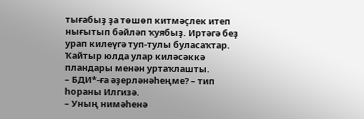тығабыҙ ҙа төшөп китмәҫлек итеп нығытып бәйләп ҡуябыҙ. Иртәгә беҙ урап килеүгә туп-тулы буласаҡтар.
Ҡайтыр юлда улар киләсәккә пландары менән уртаҡлашты.
– БДИ*-ға әҙерләнәһеңме? – тип һораны Илгизә.
– Уның нимәһенә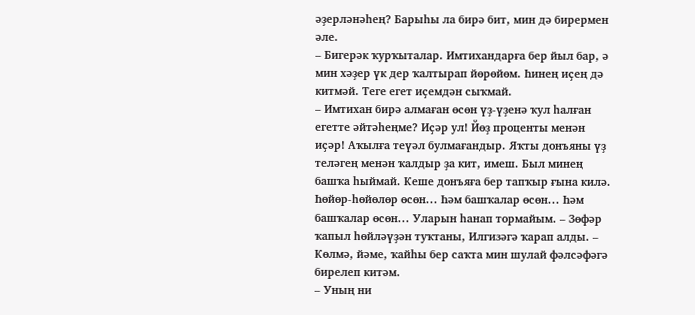әҙерләнәһең? Барыһы ла бирә бит, мин дә бирермен әле.
– Бигерәк ҡурҡыталар. Имтихандарға бер йыл бар, ә мин хәҙер үк дер ҡалтырап йөрөйөм. Һинең иҫең дә китмәй. Теге егет иҫемдән сыҡмай.
– Имтихан бирә алмаған өсөн үҙ-үҙенә ҡул һалған егетте әйтәһеңме? Иҫәр ул! Йөҙ проценты менән иҫәр! Аҡылға теүәл булмағандыр. Яҡты донъяны үҙ теләгең менән ҡалдыр ҙа кит, имеш. Был минең башҡа һыймай. Кеше донъяға бер тапҡыр ғына килә. Һөйөр-һөйөлөр өсөн... Һәм башҡалар өсөн... Һәм башҡалар өсөн... Уларын һанап тормайым. – Зөфәр ҡапыл һөйләүҙән туҡтаны, Илгизәгә ҡарап алды. – Көлмә, йәме, ҡайһы бер саҡта мин шулай фәлсәфәгә бирелеп китәм.
– Уның ни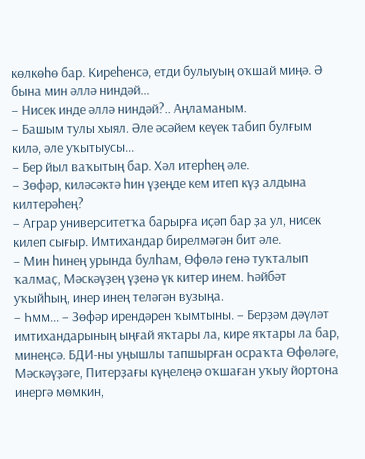көлкөһө бар. Киреһенсә, етди булыуың оҡшай миңә. Ә бына мин әллә ниндәй...
– Нисек инде әллә ниндәй?.. Аңламаным.
– Башым тулы хыял. Әле әсәйем кеүек табип булғым килә, әле уҡытыусы...
– Бер йыл ваҡытың бар. Хәл итерһең әле.
– Зөфәр, киләсәктә һин үҙеңде кем итеп күҙ алдына килтерәһең?
– Аграр университетҡа барырға иҫәп бар ҙа ул, нисек килеп сығыр. Имтихандар бирелмәгән бит әле.
– Мин һинең урында булһам, Өфөлә генә туҡталып ҡалмаҫ, Мәскәүҙең үҙенә үк китер инем. Һәйбәт уҡыйһың, инер инең теләгән вузыңа.
– Һмм... – Зөфәр ирендәрен ҡымтыны. – Берҙәм дәүләт имтихандарының ыңғай яҡтары ла, кире яҡтары ла бар, минеңсә. БДИ-ны уңышлы тапшырған осраҡта Өфөләге, Мәскәүҙәге, Питерҙағы күңелеңә оҡшаған уҡыу йортона инергә мөмкин,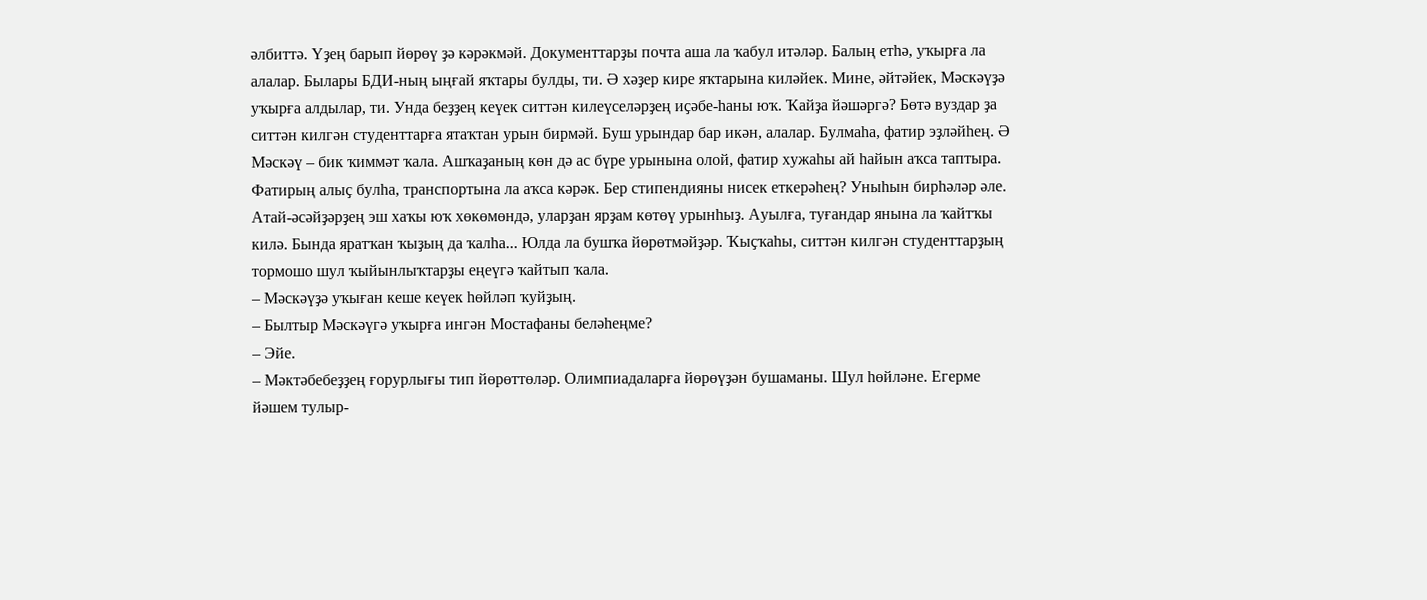әлбиттә. Үҙең барып йөрөү ҙә кәрәкмәй. Документтарҙы почта аша ла ҡабул итәләр. Балың етһә, уҡырға ла алалар. Былары БДИ-ның ыңғай яҡтары булды, ти. Ә хәҙер кире яҡтарына киләйек. Мине, әйтәйек, Мәскәүҙә уҡырға алдылар, ти. Унда беҙҙең кеүек ситтән килеүселәрҙең иҫәбе-һаны юҡ. Ҡайҙа йәшәргә? Бөтә вуздар ҙа ситтән килгән студенттарға ятаҡтан урын бирмәй. Буш урындар бар икән, алалар. Булмаһа, фатир эҙләйһең. Ә Мәскәү – бик ҡиммәт ҡала. Ашҡаҙаның көн дә ас бүре урынына олой, фатир хужаһы ай һайын аҡса таптыра. Фатирың алыҫ булһа, транспортына ла аҡса кәрәк. Бер стипендияны нисек еткерәһең? Уныһын бирһәләр әле. Атай-әсәйҙәрҙең эш хаҡы юҡ хөкөмөндә, уларҙан ярҙам көтөү урынһыҙ. Ауылға, туғандар янына ла ҡайтҡы килә. Бында яратҡан ҡыҙың да ҡалһа... Юлда ла бушҡа йөрөтмәйҙәр. Ҡыҫҡаһы, ситтән килгән студенттарҙың тормошо шул ҡыйынлыҡтарҙы еңеүгә ҡайтып ҡала.
– Мәскәүҙә уҡыған кеше кеүек һөйләп ҡуйҙың.
– Былтыр Мәскәүгә уҡырға ингән Мостафаны беләһеңме?
– Эйе.
– Мәктәбебеҙҙең ғорурлығы тип йөрөттөләр. Олимпиадаларға йөрөүҙән бушаманы. Шул һөйләне. Егерме йәшем тулыр-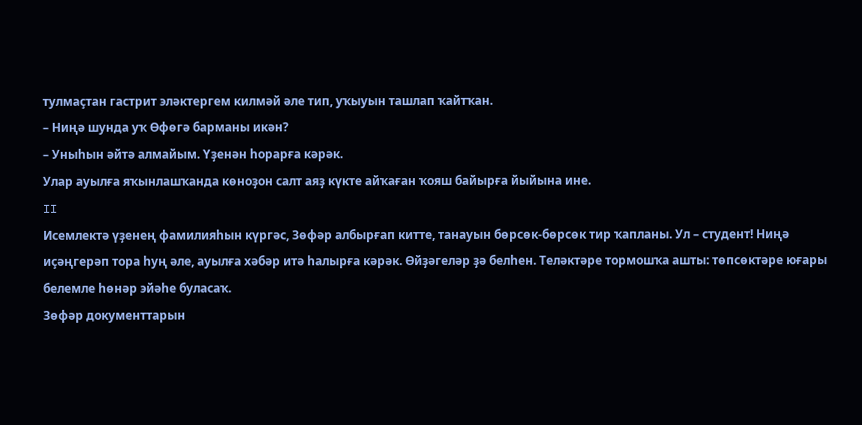тулмаҫтан гастрит эләктергем килмәй әле тип, уҡыуын ташлап ҡайтҡан.
– Ниңә шунда уҡ Өфөгә барманы икән?
– Уныһын әйтә алмайым. Үҙенән һорарға кәрәк.
Улар ауылға яҡынлашҡанда көноҙон салт аяҙ күкте айҡаған ҡояш байырға йыйына ине.
II
Исемлектә үҙенең фамилияһын күргәс, Зөфәр албырғап китте, танауын бөрсөк-бөрсөк тир ҡапланы. Ул – студент! Ниңә иҫәңгерәп тора һуң әле, ауылға хәбәр итә һалырға кәрәк. Өйҙәгеләр ҙә белһен. Теләктәре тормошҡа ашты: төпсөктәре юғары белемле һөнәр эйәһе буласаҡ.
Зөфәр документтарын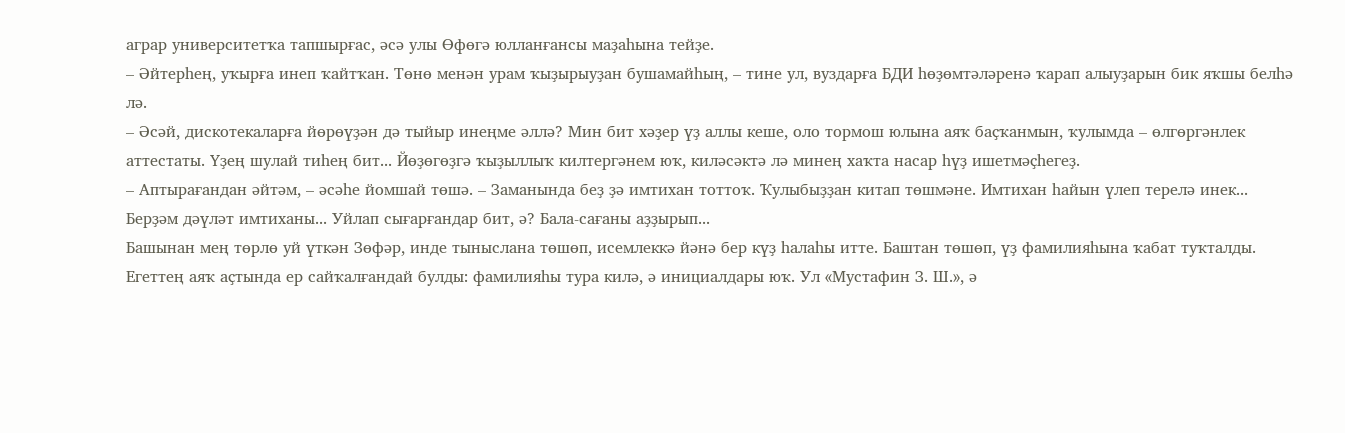аграр университетҡа тапшырғас, әсә улы Өфөгә юлланғансы маҙаһына тейҙе.
– Әйтерһең, уҡырға инеп ҡайтҡан. Төнө менән урам ҡыҙырыуҙан бушамайһың, – тине ул, вуздарға БДИ һөҙөмтәләренә ҡарап алыуҙарын бик яҡшы белһә лә.
– Әсәй, дискотекаларға йөрөүҙән дә тыйыр инеңме әллә? Мин бит хәҙер үҙ аллы кеше, оло тормош юлына аяҡ баҫҡанмын, ҡулымда – өлгөргәнлек аттестаты. Үҙең шулай тиһең бит... Йөҙөгөҙгә ҡыҙыллыҡ килтергәнем юҡ, киләсәктә лә минең хаҡта насар һүҙ ишетмәҫһегеҙ.
– Аптырағандан әйтәм, – әсәһе йомшай төшә. – Заманында беҙ ҙә имтихан тоттоҡ. Ҡулыбыҙҙан китап төшмәне. Имтихан һайын үлеп терелә инек... Берҙәм дәүләт имтиханы... Уйлап сығарғандар бит, ә? Бала-сағаны аҙҙырып...
Башынан мең төрлө уй үткән Зөфәр, инде тыныслана төшөп, исемлеккә йәнә бер күҙ һалаһы итте. Баштан төшөп, үҙ фамилияһына ҡабат туҡталды. Егеттең аяҡ аҫтында ер сайҡалғандай булды: фамилияһы тура килә, ә инициалдары юҡ. Ул «Мустафин З. Ш.», ә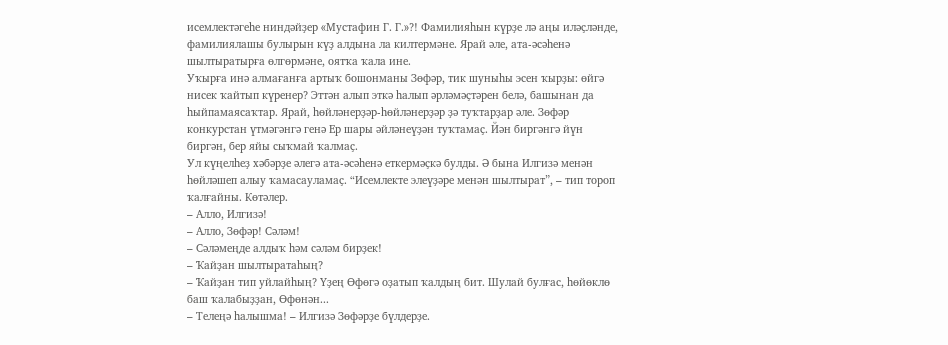исемлектәгеһе ниндәйҙер «Мустафин Г. Г.»?! Фамилияһын күрҙе лә аңы иләҫләнде, фамилиялашы булырын күҙ алдына ла килтермәне. Ярай әле, ата-әсәһенә шылтыратырға өлгөрмәне, оятҡа ҡала ине.
Уҡырға инә алмағанға артыҡ бошонманы Зөфәр, тик шуныһы эсен ҡырҙы: өйгә нисек ҡайтып күренер? Эттән алып эткә һалып әрләмәҫтәрен белә, башынан да һыйпамаясаҡтар. Ярай, һөйләнерҙәр-һөйләнерҙәр ҙә туҡтарҙар әле. Зөфәр конкурстан үтмәгәнгә генә Ер шары әйләнеүҙән туҡтамаҫ. Йән биргәнгә йүн биргән, бер яйы сыҡмай ҡалмаҫ.
Ул күңелһеҙ хәбәрҙе әлегә ата-әсәһенә еткермәҫкә булды. Ә бына Илгизә менән һөйләшеп алыу ҡамасауламаҫ. “Исемлекте элеүҙәре менән шылтырат”, – тип тороп ҡалғайны. Көтәлер.
– Алло, Илгизә!
– Алло, Зөфәр! Сәләм!
– Сәләмеңде алдыҡ һәм сәләм бирҙек!
– Ҡайҙан шылтыратаһың?
– Ҡайҙан тип уйлайһың? Үҙең Өфөгә оҙатып ҡалдың бит. Шулай булғас, һөйөклө баш ҡалабыҙҙан, Өфөнән...
– Телеңә һалышма! – Илгизә Зөфәрҙе бүлдерҙе.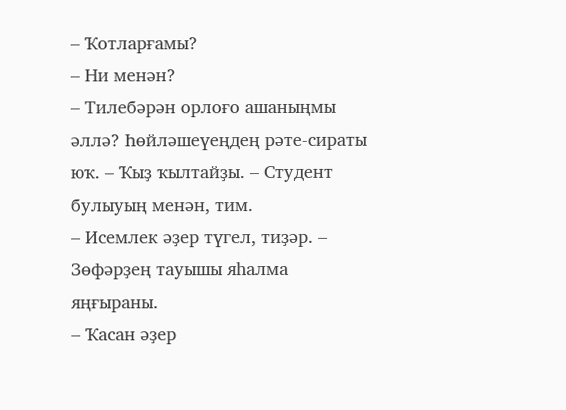– Ҡотларғамы?
– Ни менән?
– Тилебәрән орлоғо ашаныңмы әллә? Һөйләшеүеңдең рәте-сираты юҡ. – Ҡыҙ ҡылтайҙы. – Студент булыуың менән, тим.
– Исемлек әҙер түгел, тиҙәр. – Зөфәрҙең тауышы яһалма яңғыраны.
– Ҡасан әҙер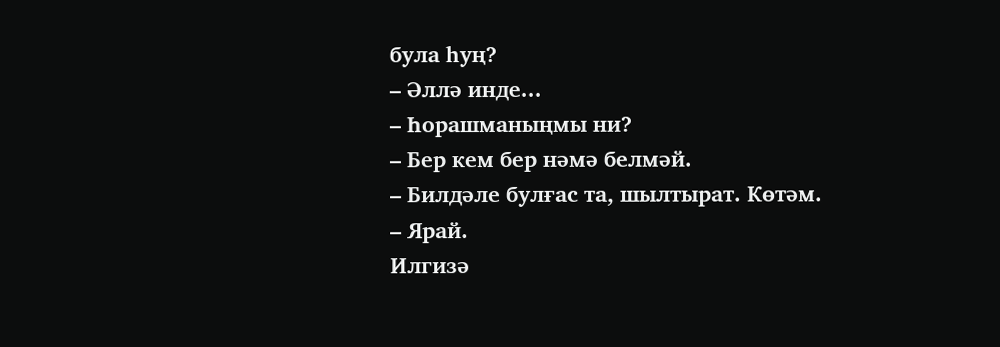була һуң?
– Әллә инде...
– Һорашманыңмы ни?
– Бер кем бер нәмә белмәй.
– Билдәле булғас та, шылтырат. Көтәм.
– Ярай.
Илгизә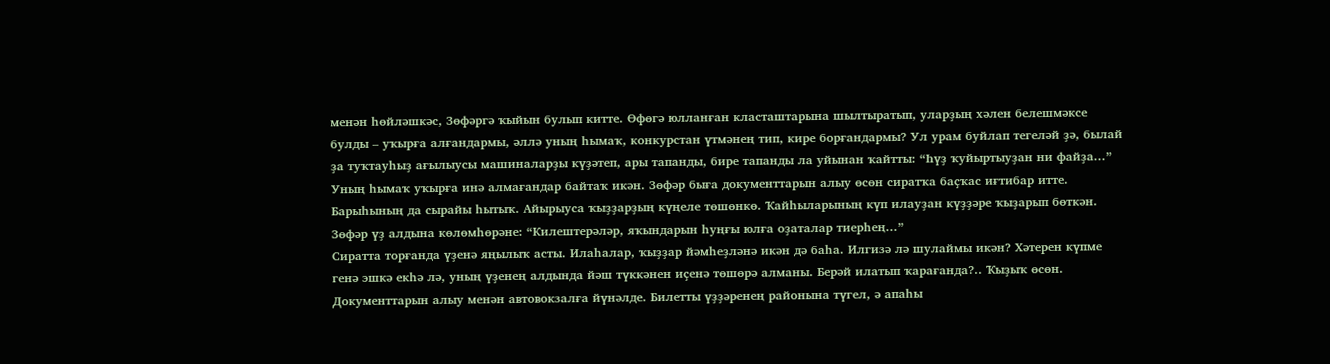менән һөйләшкәс, Зөфәргә ҡыйын булып китте. Өфөгә юлланған класташтарына шылтыратып, уларҙың хәлен белешмәксе булды – уҡырға алғандармы, әллә уның һымаҡ, конкурстан үтмәнең тип, кире борғандармы? Ул урам буйлап тегеләй ҙә, былай ҙа туҡтауһыҙ ағылыусы машиналарҙы күҙәтеп, ары тапанды, бире тапанды ла уйынан ҡайтты: “Һүҙ ҡуйыртыуҙан ни файҙа...”
Уның һымаҡ уҡырға инә алмағандар байтаҡ икән. Зөфәр быға документтарын алыу өсөн сиратҡа баҫҡас иғтибар итте. Барыһының да сырайы һытыҡ. Айырыуса ҡыҙҙарҙың күңеле төшөнкө. Ҡайһыларының күп илауҙан күҙҙәре ҡыҙарып бөткән. Зөфәр үҙ алдына көлөмһөрәне: “Килештерәләр, яҡындарын һуңғы юлға оҙаталар тиерһең...”
Сиратта торғанда үҙенә яңылыҡ асты. Илаһалар, ҡыҙҙар йәмһеҙләнә икән дә баһа. Илгизә лә шулаймы икән? Хәтерен күпме генә эшкә екһә лә, уның үҙенең алдында йәш түккәнен иҫенә төшөрә алманы. Берәй илатып ҡарағанда?.. Ҡыҙыҡ өсөн.
Документтарын алыу менән автовокзалға йүнәлде. Билетты үҙҙәренең районына түгел, ә апаһы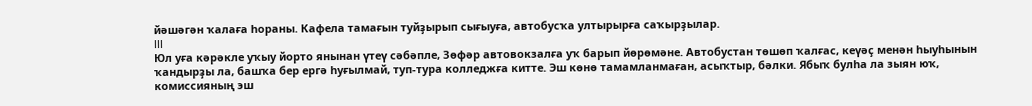йәшәгән ҡалаға һораны. Кафела тамағын туйҙырып сығыуға, автобусҡа ултырырға саҡырҙылар.
III
Юл уға кәрәкле уҡыу йорто янынан үтеү сәбәпле, Зөфәр автовокзалға уҡ барып йөрөмәне. Автобустан төшөп ҡалғас, кеүәҫ менән һыуһынын ҡандырҙы ла, башҡа бер ергә һуғылмай, туп-тура колледжға китте. Эш көнө тамамланмаған, асыҡтыр, бәлки. Ябыҡ булһа ла зыян юҡ, комиссияның эш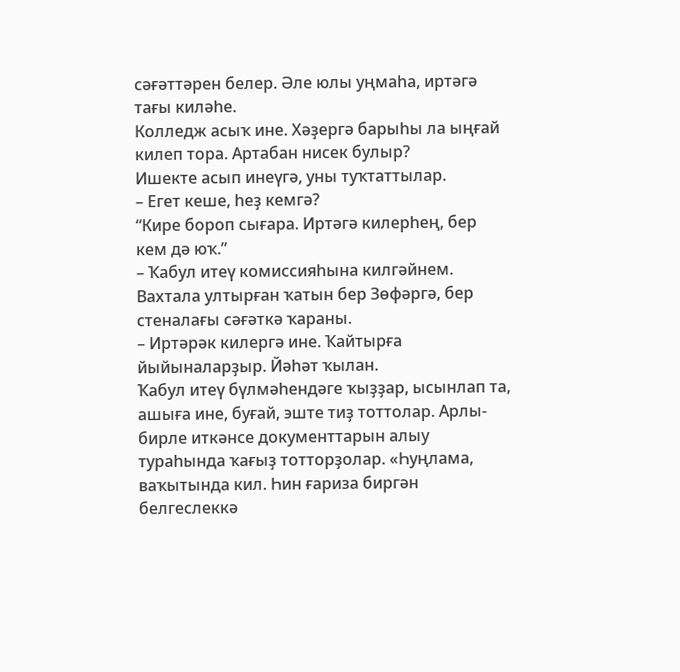сәғәттәрен белер. Әле юлы уңмаһа, иртәгә тағы киләһе.
Колледж асыҡ ине. Хәҙергә барыһы ла ыңғай килеп тора. Артабан нисек булыр?
Ишекте асып инеүгә, уны туҡтаттылар.
– Егет кеше, һеҙ кемгә?
“Кире бороп сығара. Иртәгә килерһең, бер кем дә юҡ.”
– Ҡабул итеү комиссияһына килгәйнем.
Вахтала ултырған ҡатын бер Зөфәргә, бер стеналағы сәғәткә ҡараны.
– Иртәрәк килергә ине. Ҡайтырға йыйыналарҙыр. Йәһәт ҡылан.
Ҡабул итеү бүлмәһендәге ҡыҙҙар, ысынлап та, ашыға ине, буғай, эште тиҙ тоттолар. Арлы-бирле иткәнсе документтарын алыу тураһында ҡағыҙ тотторҙолар. «Һуңлама, ваҡытында кил. Һин ғариза биргән белгеслеккә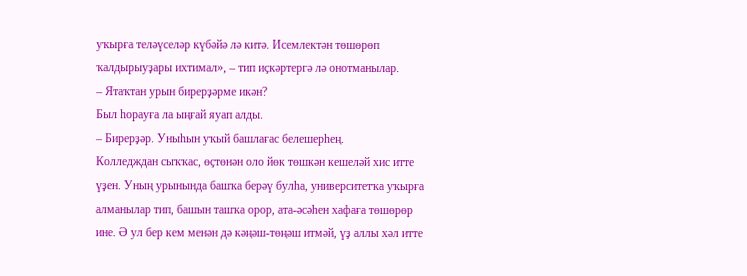уҡырға теләүселәр күбәйә лә китә. Исемлектән төшөрөп ҡалдырыуҙары ихтимал», – тип иҫкәртергә лә онотманылар.
– Ятаҡтан урын бирерҙәрме икән?
Был һорауға ла ыңғай яуап алды.
– Бирерҙәр. Уныһын уҡый башлағас белешерһең.
Колледждан сыҡҡас, өҫтөнән оло йөк төшкән кешеләй хис итте үҙен. Уның урынында башҡа берәү булһа, университетҡа уҡырға алманылар тип, башын ташҡа орор, ата-әсәһен хафаға төшөрөр ине. Ә ул бер кем менән дә кәңәш-төңәш итмәй, үҙ аллы хәл итте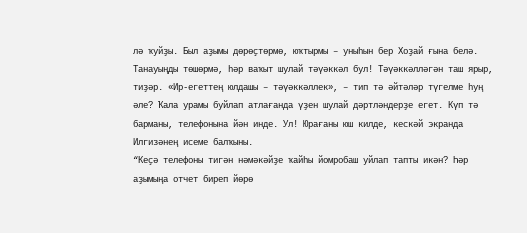лә ҡуйҙы. Был аҙымы дөрөҫтөрмө, юҡтырмы – уныһын бер Хоҙай ғына белә. Танауыңды төшөрмә, һәр ваҡыт шулай тәүәккәл бул! Тәүәккәлләгән таш ярыр, тиҙәр. «Ир-егеттең юлдашы – тәүәккәллек», – тип тә әйтәләр түгелме һуң әле? Ҡала урамы буйлап атлағанда үҙен шулай дәртләндерҙе егет. Күп тә барманы, телефонына йән инде. Ул! Юрағаны юш килде, кескәй экранда Илгизәнең исеме балҡыны.
“Кеҫә телефоны тигән нәмәкәйҙе ҡайһы йомробаш уйлап тапты икән? Һәр аҙымыңа отчет биреп йөрө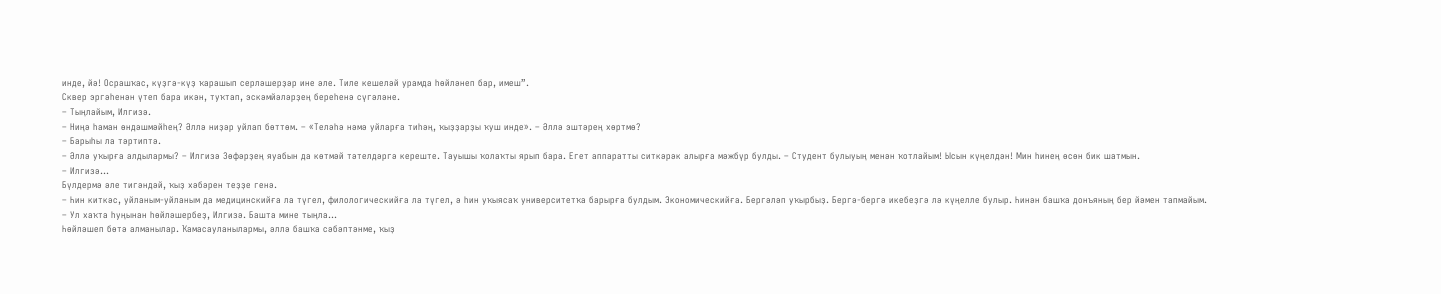инде, йә! Осрашҡас, күҙгә-күҙ ҡарашып серләшерҙәр ине әле. Тиле кешеләй урамда һөйләнеп бар, имеш”.
Сквер эргәһенән үтеп бара икән, туҡтап, эскәмйәләрҙең береһенә сүгәләне.
– Тыңлайым, Илгизә.
– Ниңә һаман өндәшмәйһең? Әллә ниҙәр уйлап бөттөм. – «Теләһә нәмә уйларға тиһәң, ҡыҙҙарҙы ҡуш инде». – Әллә эштәрең хөртмө?
– Барыһы ла тәртиптә.
– Әллә уҡырға алдылармы? – Илгизә Зөфәрҙең яуабын да көтмәй тәтелдәргә кереште. Тауышы ҡолаҡты ярып бара. Егет аппаратты ситкәрәк алырға мәжбүр булды. – Студент булыуың менән ҡотлайым! Ысын күңелдән! Мин һинең өсөн бик шатмын.
– Илгизә...
Бүлдермә әле тигәндәй, ҡыҙ хәбәрен теҙҙе генә.
– Һин киткәс, уйланым-уйланым да медицинскийға ла түгел, филологическийға ла түгел, ә һин уҡыясаҡ университетҡа барырға булдым. Экономическийға. Бергәләп уҡырбыҙ. Бергә-бергә икебеҙгә лә күңелле булыр. Һинән башҡа донъяның бер йәмен тапмайым.
– Ул хаҡта һуңынан һөйләшербеҙ, Илгизә. Башта мине тыңла...
Һөйләшеп бөтә алманылар. Ҡамасауланылармы, әллә башҡа сәбәптәнме, ҡыҙ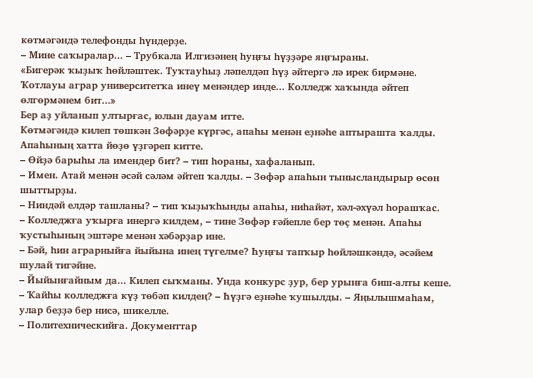көтмәгәндә телефонды һүндерҙе.
– Мине саҡыралар... – Трубкала Илгизәнең һуңғы һүҙҙәре яңғыраны.
«Бигерәк ҡыҙыҡ һөйләштек. Туҡтауһыҙ ләпелдәп һүҙ әйтергә лә ирек бирмәне. Ҡотлауы аграр университетҡа инеү менәндер инде... Колледж хаҡында әйтеп өлгөрмәнем бит...»
Бер аҙ уйланып ултырғас, юлын дауам итте.
Көтмәгәндә килеп төшкән Зөфәрҙе күргәс, апаһы менән еҙнәһе аптырашта ҡалды. Апаһының хатта йөҙө үҙгәреп китте.
– Өйҙә барыһы ла имендер бит? – тип һораны, хафаланып.
– Имен. Атай менән әсәй сәләм әйтеп ҡалды. – Зөфәр апаһын тынысландырыр өсөн шыттырҙы.
– Ниндәй елдәр ташланы? – тип ҡыҙыҡһынды апаһы, ниһайәт, хәл-әхүәл һорашҡас.
– Колледжға уҡырға инергә килдем, – тине Зөфәр ғәйепле бер төҫ менән. Апаһы ҡустыһының эштәре менән хәбәрҙар ине.
– Бәй, һин аграрныйға йыйына инең түгелме? Һуңғы тапҡыр һөйләшкәндә, әсәйем шулай тигәйне.
– Йыйынғайным да... Килеп сыҡманы. Унда конкурс ҙур, бер урынға биш-алты кеше.
– Ҡайһы колледжға күҙ төбәп килдең? – Һүҙгә еҙнәһе ҡушылды. – Яңылышмаһам, улар беҙҙә бер нисә, шикелле.
– Политехническийға. Документтар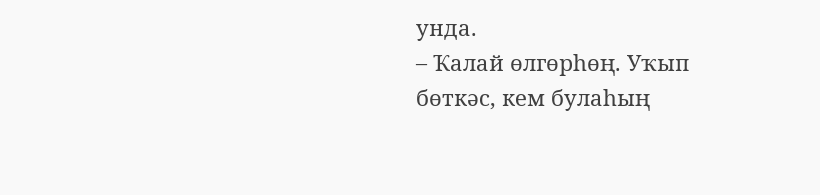унда.
– Ҡалай өлгөрһөң. Уҡып бөткәс, кем булаһың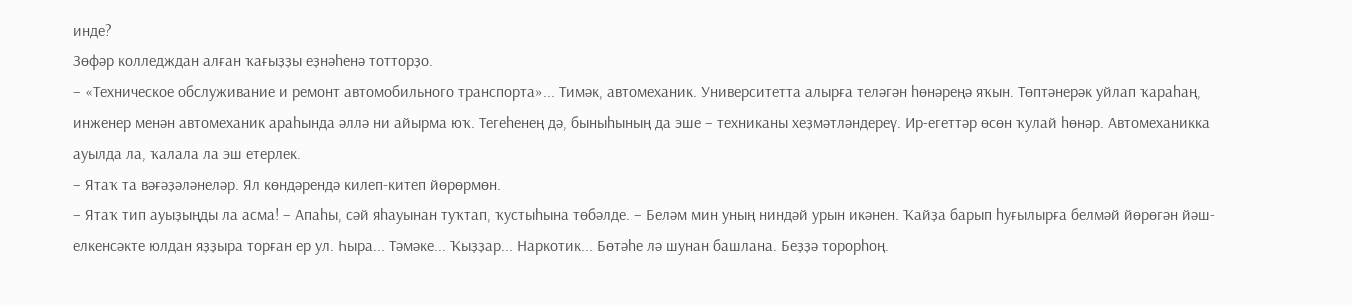инде?
Зөфәр колледждан алған ҡағыҙҙы еҙнәһенә тотторҙо.
– «Техническое обслуживание и ремонт автомобильного транспорта»... Тимәк, автомеханик. Университетта алырға теләгән һөнәреңә яҡын. Төптәнерәк уйлап ҡараһаң, инженер менән автомеханик араһында әллә ни айырма юҡ. Тегеһенең дә, быныһының да эше – техниканы хеҙмәтләндереү. Ир-егеттәр өсөн ҡулай һөнәр. Автомеханикка ауылда ла, ҡалала ла эш етерлек.
– Ятаҡ та вәғәҙәләнеләр. Ял көндәрендә килеп-китеп йөрөрмөн.
– Ятаҡ тип ауыҙыңды ла асма! – Апаһы, сәй яһауынан туҡтап, ҡустыһына төбәлде. – Беләм мин уның ниндәй урын икәнен. Ҡайҙа барып һуғылырға белмәй йөрөгән йәш-елкенсәкте юлдан яҙҙыра торған ер ул. Һыра... Тәмәке... Ҡыҙҙар... Наркотик... Бөтәһе лә шунан башлана. Беҙҙә торорһоң.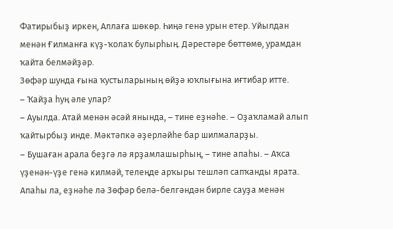Фатирыбыҙ иркен, Аллаға шөкөр. Һиңә генә урын етер. Уйылдан менән Ғилманға күҙ-ҡолаҡ булырһың. Дәрестәре бөттөмө, урамдан ҡайта белмәйҙәр.
Зөфәр шунда ғына ҡустыларының өйҙә юҡлығына иғтибар итте.
– Ҡайҙа һуң әле улар?
– Ауылда. Атай менән әсәй янында, – тине еҙнәһе. – Оҙаҡламай алып ҡайтырбыҙ инде. Мәктәпкә әҙерләйһе бар шилмаларҙы.
– Бушаған арала беҙгә лә ярҙамлашырһың, – тине апаһы. – Аҡса үҙенән-үҙе генә килмәй, телеңде арҡыры тешләп сапҡанды ярата.
Апаһы ла, еҙнәһе лә Зөфәр белә-белгәндән бирле сауҙа менән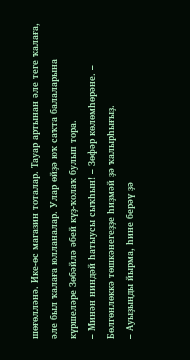шөғөлләнә. Ике-өс магазин тоталар. Тауар артынан әле теге ҡалаға, әле был ҡалаға юлланалар. Улар өйҙә юҡ саҡта балаларына күршеләре Зөбәйлә әбей күҙ-ҡолаҡ булып тора.
– Минән ниндәй һатыусы сыҡһын! – Зөфәр көлөмһөрәне. – Бөлгөнлөккә төшкәнегеҙҙе һиҙмәй ҙә ҡалырһығыҙ.
– Ауыҙыңды йырма, һине берәү ҙә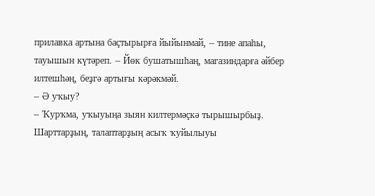прилавка артына баҫтырырға йыйынмай, – тине апаһы, тауышын күтәреп. – Йөк бушатышһаң, магазиндарға әйбер илтешһәң, беҙгә артығы кәрәкмәй.
– Ә уҡыу?
– Ҡурҡма, уҡыуыңа зыян килтермәҫкә тырышырбыҙ.
Шарттарҙың, талаптарҙың асыҡ ҡуйылыуы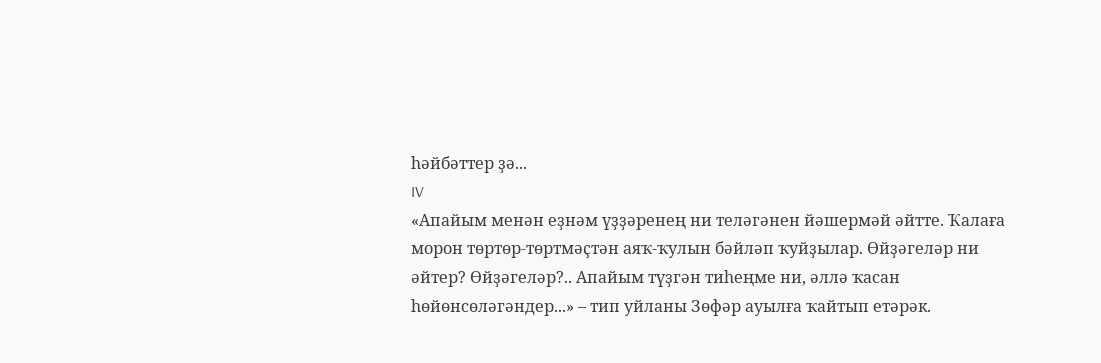һәйбәттер ҙә...
IV
«Апайым менән еҙнәм үҙҙәренең ни теләгәнен йәшермәй әйтте. Ҡалаға морон төртөр-төртмәҫтән аяҡ-ҡулын бәйләп ҡуйҙылар. Өйҙәгеләр ни әйтер? Өйҙәгеләр?.. Апайым түҙгән тиһеңме ни, әллә ҡасан һөйөнсөләгәндер...» – тип уйланы Зөфәр ауылға ҡайтып етәрәк.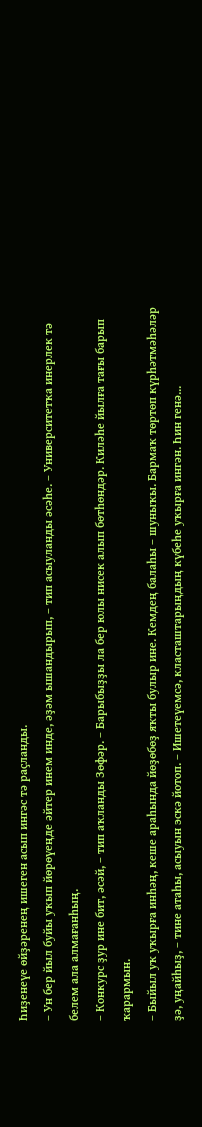Һиҙенеүе өйҙәренең ишеген асып ингәс тә раҫланды.
– Ун бер йыл буйы уҡып йөрөүеңде әйтер инем инде, әҙәм ышандырып, – тип асыуланды әсәһе. – Университетҡа инерлек тә белем ала алмағанһың.
– Конкурс ҙур ине бит, әсәй, – тип аҡланды Зөфәр. – Барыбыҙҙы ла бер юлы нисек алып бөтһөндәр. Киләһе йылға тағы барып ҡарармын.
– Быйыл уҡ уҡырға инһәң, кеше араһында йөҙөбөҙ яҡты булыр ине. Кемдең балаһы – шуныҡы. Бармаҡ төртөп күрһәтмәһәләр ҙә, уңайһыҙ, – тине атаһы, асыуын эскә йотоп. – Ишетеүемсә, класташтарыңдың күбеһе уҡырға ингән. Һин генә...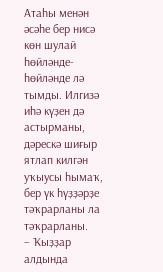Атаһы менән әсәһе бер нисә көн шулай һөйләнде-һөйләнде лә тымды. Илгизә иһә күҙен дә астырманы, дәрескә шиғыр ятлап килгән уҡыусы һымаҡ, бер үк һүҙҙәрҙе тәҡрарланы ла тәҡрарланы.
– Ҡыҙҙар алдында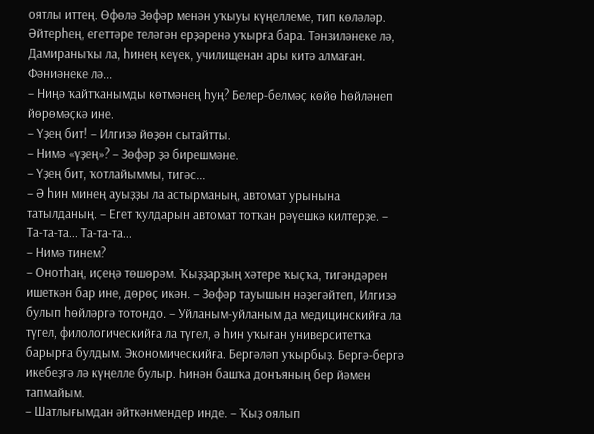оятлы иттең. Өфөлә Зөфәр менән уҡыуы күңеллеме, тип көләләр. Әйтерһең, егеттәре теләгән ерҙәренә уҡырға бара. Тәнзиләнеке лә, Дамираныҡы ла, һинең кеүек, училищенан ары китә алмаған. Фәниәнеке лә...
– Ниңә ҡайтҡанымды көтмәнең һуң? Белер-белмәҫ көйө һөйләнеп йөрөмәҫкә ине.
– Үҙең бит! – Илгизә йөҙөн сытайтты.
– Нимә «үҙең»? – Зөфәр ҙә бирешмәне.
– Үҙең бит, ҡотлайыммы, тигәс...
– Ә һин минең ауыҙҙы ла астырманың, автомат урынына татылданың. – Егет ҡулдарын автомат тотҡан рәүешкә килтерҙе. – Та-та-та... Та-та-та...
– Нимә тинем?
– Онотһаң, иҫеңә төшөрәм. Ҡыҙҙарҙың хәтере ҡыҫҡа, тигәндәрен ишеткән бар ине, дөрөҫ икән. – Зөфәр тауышын нәҙегәйтеп, Илгизә булып һөйләргә тотондо. – Уйланым-уйланым да медицинскийға ла түгел, филологическийға ла түгел, ә һин уҡыған университетҡа барырға булдым. Экономическийға. Бергәләп уҡырбыҙ. Бергә-бергә икебеҙгә лә күңелле булыр. Һинән башҡа донъяның бер йәмен тапмайым.
– Шатлығымдан әйткәнмендер инде. – Ҡыҙ оялып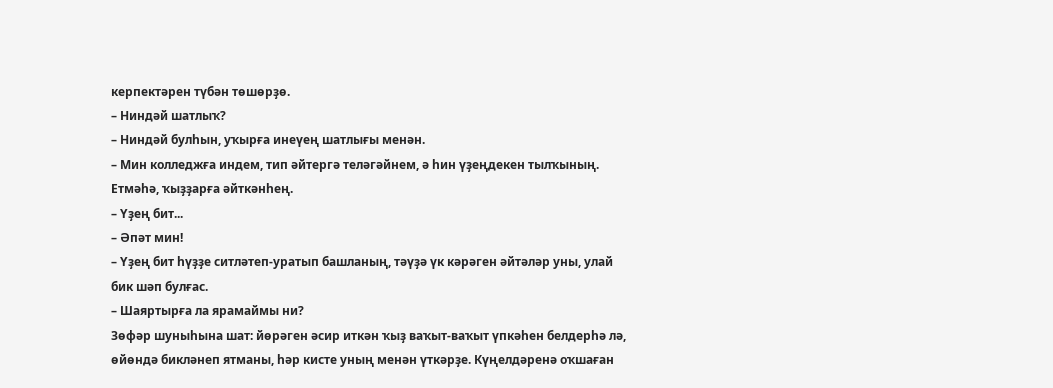керпектәрен түбән төшөрҙө.
– Ниндәй шатлыҡ?
– Ниндәй булһын, уҡырға инеүең шатлығы менән.
– Мин колледжға индем, тип әйтергә теләгәйнем, ә һин үҙеңдекен тылҡының. Етмәһә, ҡыҙҙарға әйткәнһең.
– Үҙең бит...
– Әпәт мин!
– Үҙең бит һүҙҙе ситләтеп-уратып башланың, тәүҙә үк кәрәген әйтәләр уны, улай бик шәп булғас.
– Шаяртырға ла ярамаймы ни?
Зөфәр шуныһына шат: йөрәген әсир иткән ҡыҙ ваҡыт-ваҡыт үпкәһен белдерһә лә, өйөндә бикләнеп ятманы, һәр кисте уның менән үткәрҙе. Күңелдәренә оҡшаған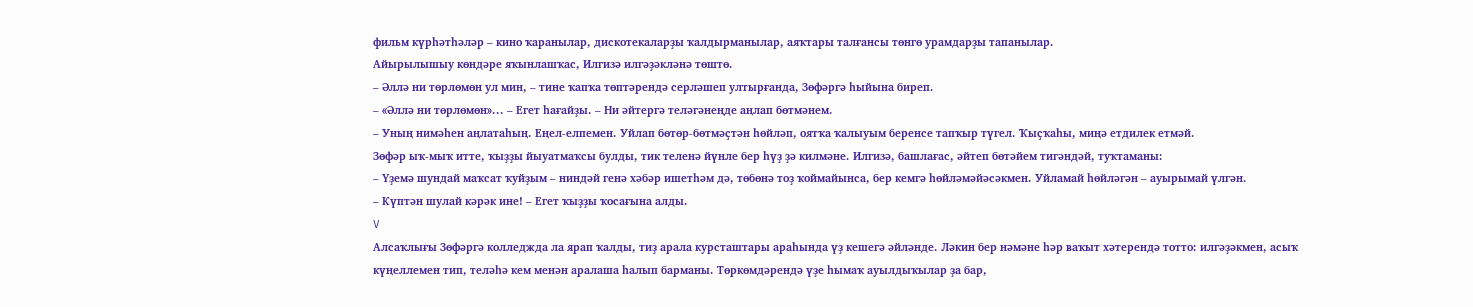фильм күрһәтһәләр – кино ҡаранылар, дискотекаларҙы ҡалдырманылар, аяҡтары талғансы төнгө урамдарҙы тапанылар.
Айырылышыу көндәре яҡынлашҡас, Илгизә илгәҙәкләнә төштө.
– Әллә ни төрлөмөн ул мин, – тине ҡапҡа төптәрендә серләшеп ултырғанда, Зөфәргә һыйына биреп.
– «Әллә ни төрлөмөн»... – Егет һағайҙы. – Ни әйтергә теләгәнеңде аңлап бөтмәнем.
– Уның нимәһен аңлатаһың. Еңел-елпемен. Уйлап бөтөр-бөтмәҫтән һөйләп, оятҡа ҡалыуым беренсе тапҡыр түгел. Ҡыҫҡаһы, миңә етдилек етмәй.
Зөфәр ыҡ-мыҡ итте, ҡыҙҙы йыуатмаҡсы булды, тик теленә йүнле бер һүҙ ҙә килмәне. Илгизә, башлағас, әйтеп бөтәйем тигәндәй, туҡтаманы:
– Үҙемә шундай маҡсат ҡуйҙым – ниндәй генә хәбәр ишетһәм дә, төбөнә тоҙ ҡоймайынса, бер кемгә һөйләмәйәсәкмен. Уйламай һөйләгән – ауырымай үлгән.
– Күптән шулай кәрәк ине! – Егет ҡыҙҙы ҡосағына алды.
V
Алсаҡлығы Зөфәргә колледжда ла ярап ҡалды, тиҙ арала курсташтары араһында үҙ кешегә әйләнде. Ләкин бер нәмәне һәр ваҡыт хәтерендә тотто: илгәҙәкмен, асыҡ күңеллемен тип, теләһә кем менән аралаша һалып барманы. Төркөмдәрендә үҙе һымаҡ ауылдыҡылар ҙа бар,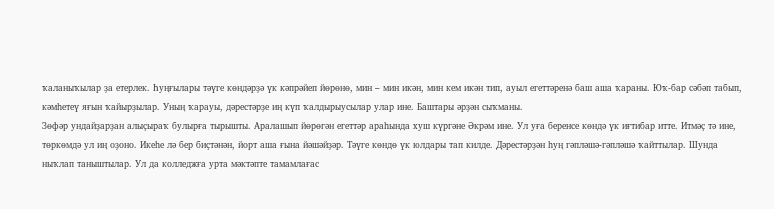ҡаланыҡылар ҙа етерлек. Һуңғылары тәүге көндәрҙә үк кәпрәйеп йөрөнө, мин – мин икән, мин кем икән тип, ауыл егеттәренә баш аша ҡараны. Юҡ-бар сәбәп табып, кәмһетеү яғын ҡайырҙылар. Уның ҡарауы, дәрестәрҙе иң күп ҡалдырыусылар улар ине. Баштары әрҙән сыҡманы.
Зөфәр ундайҙарҙан алыҫыраҡ булырға тырышты. Аралашып йөрөгән егеттәр араһында хуш күргәне Әкрәм ине. Ул уға беренсе көндә үк иғтибар итте. Итмәҫ тә ине, төркөмдә ул иң оҙоно. Икеһе лә бер биҫтәнән, йорт аша ғына йәшәйҙәр. Тәүге көндө үк юлдары тап килде. Дәрестәрҙән һуң гәпләшә-гәпләшә ҡайттылар. Шунда ныҡлап таныштылар. Ул да колледжға урта мәктәпте тамамлағас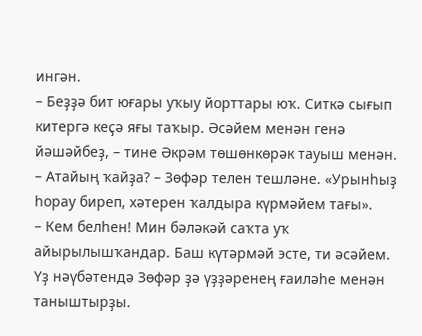ингән.
– Беҙҙә бит юғары уҡыу йорттары юҡ. Ситкә сығып китергә кеҫә яғы таҡыр. Әсәйем менән генә йәшәйбеҙ, – тине Әкрәм төшөнкөрәк тауыш менән.
– Атайың ҡайҙа? – Зөфәр телен тешләне. «Урынһыҙ һорау биреп, хәтерен ҡалдыра күрмәйем тағы».
– Кем белһен! Мин бәләкәй саҡта уҡ айырылышҡандар. Баш күтәрмәй эсте, ти әсәйем.
Үҙ нәүбәтендә Зөфәр ҙә үҙҙәренең ғаиләһе менән таныштырҙы.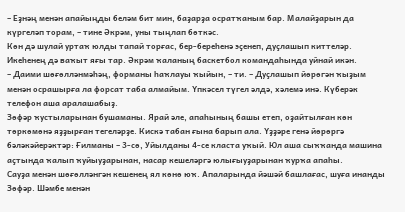– Еҙнәң менән апайыңды беләм бит мин, баҙарҙа осратҡаным бар. Малайҙарын да күргеләп торам, – тине Әкрәм, уны тыңлап бөткәс.
Көн дә шулай уртаҡ юлды тапай торғас, бер-береһенә эҫенеп, дуҫлашып киттеләр.
Икеһенең дә ваҡыт яғы тар. Әкрәм ҡаланың баскетбол командаһында уйнай икән.
– Даими шөғөлләнмәһәң, форманы һаҡлауы ҡыйын, – ти. – Дуҫлашып йөрөгән ҡыҙым менән осрашырға ла форсат таба алмайым. Үпкәсел түгел әлдә, хәлемә инә. Күберәк телефон аша аралашабыҙ.
Зөфәр ҡустыларынан бушаманы. Ярай әле, апаһының башы етеп, оҙайтылған көн төркөмөнә яҙҙырған тегеләрҙе. Кискә табан ғына барып ала. Үҙҙәре генә йөрөргә бәләкәйерәктәр: Ғилманы – 3-сө, Уйылданы 4-се класта уҡый. Юл аша сыҡҡанда машина аҫтында ҡалып ҡуйыуҙарынан, насар кешеләргә юлығыуҙарынан ҡурҡа апаһы.
Сауҙа менән шөғөлләнгән кешенең ял көнө юҡ. Апаларында йәшәй башлағас, шуға инанды Зөфәр. Шәмбе менән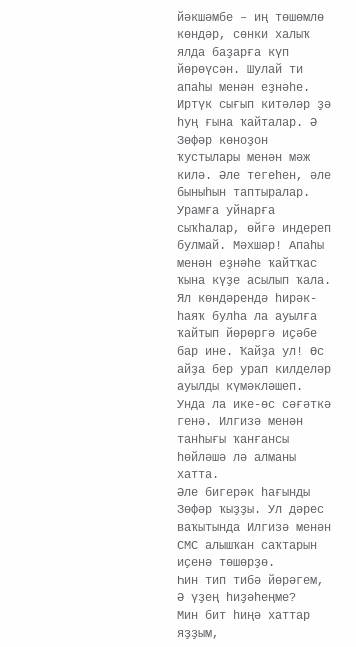йәкшәмбе – иң төшөмлө көндәр, сөнки халыҡ ялда баҙарға күп йөрөүсән. Шулай ти апаһы менән еҙнәһе. Иртүк сығып китәләр ҙә һуң ғына ҡайталар. Ә Зөфәр көноҙон ҡустылары менән мәж килә. Әле тегеһен, әле быныһын таптыралар. Урамға уйнарға сыҡһалар, өйгә индереп булмай. Мәхшәр! Апаһы менән еҙнәһе ҡайтҡас ҡына күҙе асылып ҡала.
Ял көндәрендә һирәк-һаяҡ булһа ла ауылға ҡайтып йөрөргә иҫәбе бар ине. Ҡайҙа ул! Өс айҙа бер урап килделәр ауылды күмәкләшеп. Унда ла ике-өс сәғәткә генә. Илгизә менән танһығы ҡанғансы һөйләшә лә алманы хатта.
Әле бигерәк һағынды Зөфәр ҡыҙҙы. Ул дәрес ваҡытында Илгизә менән СМС алышҡан саҡтарын иҫенә төшөрҙө.
Һин тип тибә йөрәгем,
Ә үҙең һиҙәһеңме?
Мин бит һиңә хаттар яҙҙым,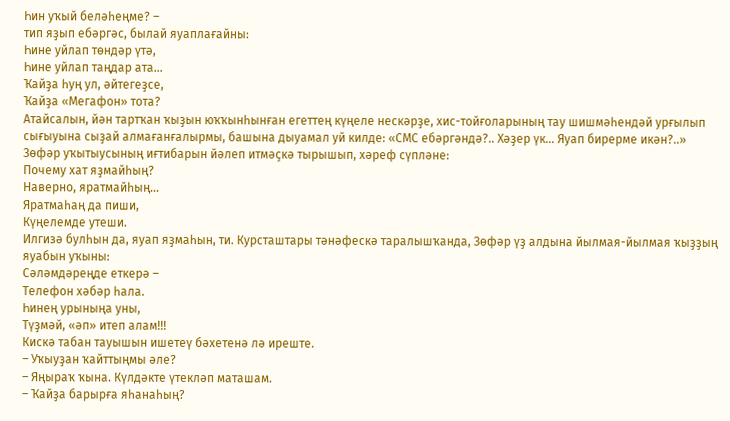Һин уҡый беләһеңме? –
тип яҙып ебәргәс, былай яуаплағайны:
Һине уйлап төндәр үтә,
Һине уйлап таңдар ата...
Ҡайҙа һуң ул, әйтегеҙсе,
Ҡайҙа «Мегафон» тота?
Атайсалын, йән тартҡан ҡыҙын юҡҡынһынған егеттең күңеле нескәрҙе, хис-тойғоларының тау шишмәһендәй урғылып сығыуына сыҙай алмағанғалырмы, башына дыуамал уй килде: «СМС ебәргәндә?.. Хәҙер үк... Яуап бирерме икән?..» Зөфәр уҡытыусының иғтибарын йәлеп итмәҫкә тырышып, хәреф сүпләне:
Почему хат яҙмайһың?
Наверно, яратмайһың...
Яратмаһаң да пиши,
Күңелемде утеши.
Илгизә булһын да, яуап яҙмаһын, ти. Курсташтары тәнәфескә таралышҡанда, Зөфәр үҙ алдына йылмая-йылмая ҡыҙҙың яуабын уҡыны:
Сәләмдәреңде еткерә –
Телефон хәбәр һала.
Һинең урыныңа уны,
Түҙмәй, «әп» итеп алам!!!
Кискә табан тауышын ишетеү бәхетенә лә иреште.
– Уҡыуҙан ҡайттыңмы әле?
– Яңыраҡ ҡына. Күлдәкте үтекләп маташам.
– Ҡайҙа барырға яһанаһың?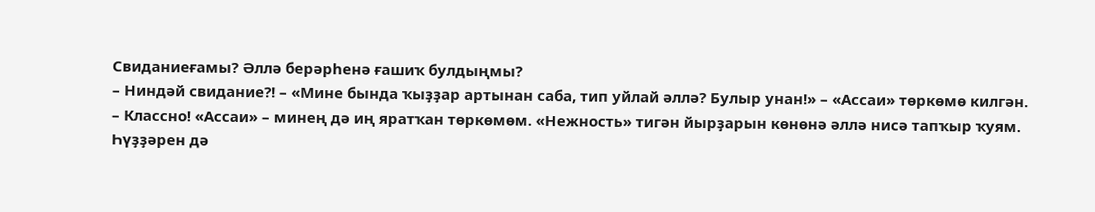Свиданиеғамы? Әллә берәрһенә ғашиҡ булдыңмы?
– Ниндәй свидание?! – «Мине бында ҡыҙҙар артынан саба, тип уйлай әллә? Булыр унан!» – «Ассаи» төркөмө килгән.
– Классно! «Ассаи» – минең дә иң яратҡан төркөмөм. «Нежность» тигән йырҙарын көнөнә әллә нисә тапҡыр ҡуям. Һүҙҙәрен дә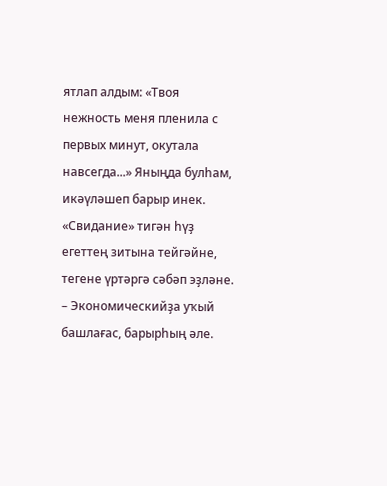ятлап алдым: «Твоя нежность меня пленила с первых минут, окутала навсегда...» Яныңда булһам, икәүләшеп барыр инек.
«Свидание» тигән һүҙ егеттең зитына тейгәйне, тегене үртәргә сәбәп эҙләне.
– Экономическийҙа уҡый башлағас, барырһың әле.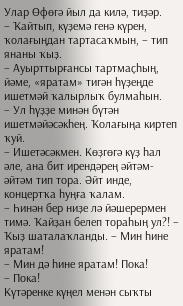Улар Өфөгә йыл да килә, тиҙәр.
– Ҡайтып, күҙемә генә күрен, ҡолағыңдан тартасаҡмын, – тип янаны ҡыҙ.
– Ауырттырғансы тартмаҫһың, йәме, «яратам» тигән һүҙеңде ишетмәй ҡалырлыҡ булмаһын.
– Ул һүҙҙе минән бүтән ишетмәйәсәкһең. Ҡолағыңа киртеп ҡуй.
– Ишетәсәкмен. Көҙгөгә күҙ һал әле, ана бит ирендәрең әйтәм-әйтәм тип тора. Әйт инде, концертҡа һуңға ҡалам.
– Һинән бер ниҙе лә йәшерермен тимә. Ҡайҙан белеп тораһың ул?! – Ҡыҙ шаталаҡланды. – Мин һине яратам!
– Мин дә һине яратам! Пока!
– Пока!
Күтәренке күңел менән сыҡты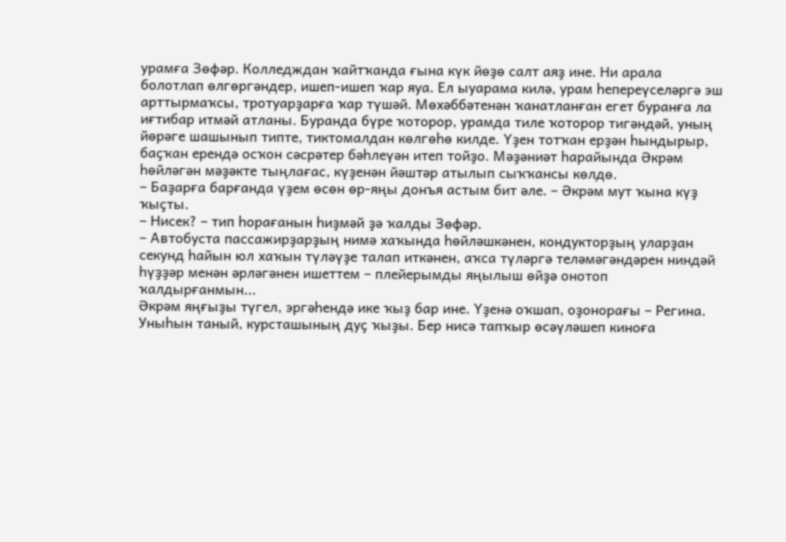урамға Зөфәр. Колледждан ҡайтҡанда ғына күк йөҙө салт аяҙ ине. Ни арала болотлап өлгөргәндер, ишеп-ишеп ҡар яуа. Ел ыуарама килә, урам һепереүселәргә эш арттырмаҡсы, тротуарҙарға ҡар түшәй. Мөхәббәтенән ҡанатланған егет буранға ла иғтибар итмәй атланы. Буранда бүре ҡоторор, урамда тиле ҡоторор тигәндәй, уның йөрәге шашынып типте, тиктомалдан көлгөһө килде. Үҙен тотҡан ерҙән һындырыр, баҫҡан ерендә осҡон сәсрәтер бәһлеүән итеп тойҙо. Мәҙәниәт һарайында Әкрәм һөйләгән мәҙәкте тыңлағас, күҙенән йәштәр атылып сыҡҡансы көлдө.
– Баҙарға барғанда үҙем өсөн өр-яңы донъя астым бит әле. – Әкрәм мут ҡына күҙ ҡыҫты.
– Нисек? – тип һорағанын һиҙмәй ҙә ҡалды Зөфәр.
– Автобуста пассажирҙарҙың нимә хаҡында һөйләшкәнен, кондукторҙың уларҙан секунд һайын юл хаҡын түләүҙе талап иткәнен, аҡса түләргә теләмәгәндәрен ниндәй һүҙҙәр менән әрләгәнен ишеттем – плейерымды яңылыш өйҙә онотоп ҡалдырғанмын...
Әкрәм яңғыҙы түгел, эргәһендә ике ҡыҙ бар ине. Үҙенә оҡшап, оҙонорағы – Регина. Уныһын таный, курсташының дуҫ ҡыҙы. Бер нисә тапҡыр өсәүләшеп киноға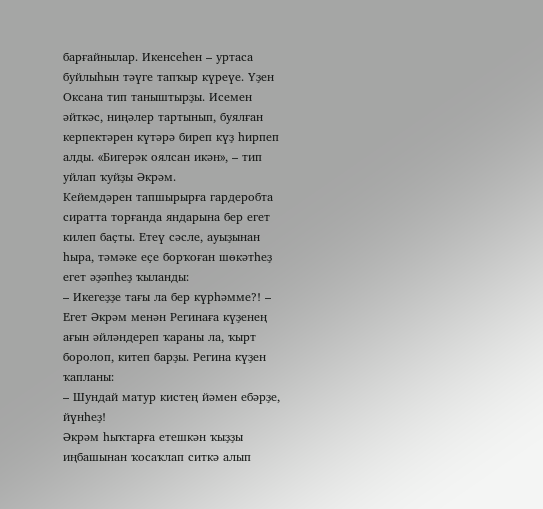барғайнылар. Икенсеһен – уртаса буйлыһын тәүге тапҡыр күреүе. Үҙен Оксана тип таныштырҙы. Исемен әйткәс, ниңәлер тартынып, буялған керпектәрен күтәрә биреп күҙ һирпеп алды. «Бигерәк оялсан икән», – тип уйлап ҡуйҙы Әкрәм.
Кейемдәрен тапшырырға гардеробта сиратта торғанда яндарына бер егет килеп баҫты. Етеү сәсле, ауыҙынан һыра, тәмәке еҫе борҡоған шөкәтһеҙ егет әҙәпһеҙ ҡыланды:
– Икегеҙҙе тағы ла бер күрһәмме?! – Егет Әкрәм менән Регинаға күҙенең ағын әйләндереп ҡараны ла, ҡырт боролоп, китеп барҙы. Регина күҙен ҡапланы:
– Шундай матур кистең йәмен ебәрҙе, йүнһеҙ!
Әкрәм һыҡтарға етешкән ҡыҙҙы иңбашынан ҡосаҡлап ситкә алып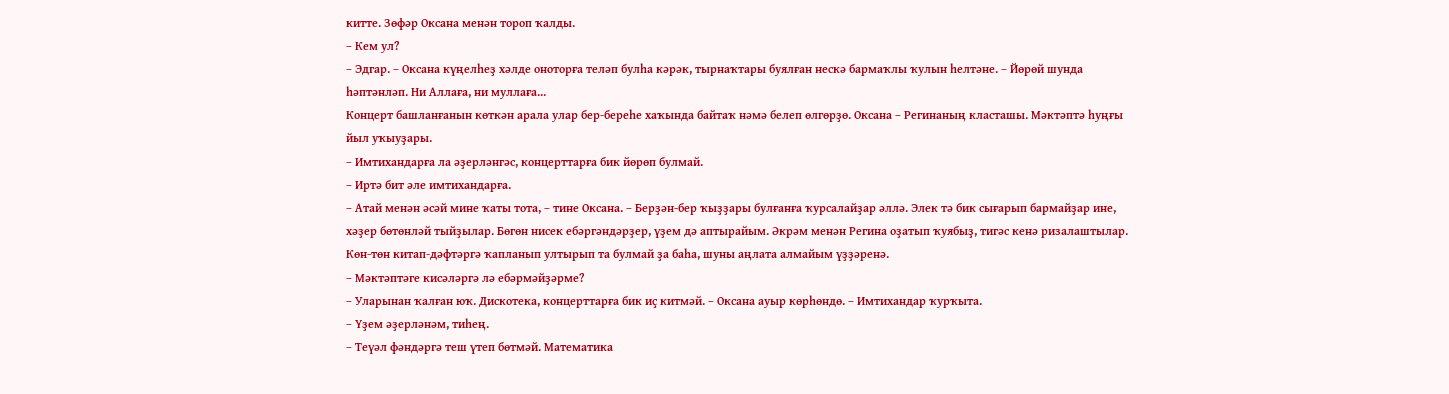китте. Зөфәр Оксана менән тороп ҡалды.
– Кем ул?
– Эдгар. – Оксана күңелһеҙ хәлде оноторға теләп булһа кәрәк, тырнаҡтары буялған нескә бармаҡлы ҡулын һелтәне. – Йөрөй шунда һәптәнләп. Ни Аллаға, ни муллаға...
Концерт башланғанын көткән арала улар бер-береһе хаҡында байтаҡ нәмә белеп өлгөрҙө. Оксана – Регинаның класташы. Мәктәптә һуңғы йыл уҡыуҙары.
– Имтихандарға ла әҙерләнгәс, концерттарға бик йөрөп булмай.
– Иртә бит әле имтихандарға.
– Атай менән әсәй мине ҡаты тота, – тине Оксана. – Берҙән-бер ҡыҙҙары булғанға ҡурсалайҙар әллә. Элек тә бик сығарып бармайҙар ине, хәҙер бөтөнләй тыйҙылар. Бөгөн нисек ебәргәндәрҙер, үҙем дә аптырайым. Әкрәм менән Регина оҙатып ҡуябыҙ, тигәс кенә ризалаштылар. Көн-төн китап-дәфтәргә ҡапланып ултырып та булмай ҙа баһа, шуны аңлата алмайым үҙҙәренә.
– Мәктәптәге кисәләргә лә ебәрмәйҙәрме?
– Уларынан ҡалған юҡ. Дискотека, концерттарға бик иҫ китмәй. – Оксана ауыр көрһөндө. – Имтихандар ҡурҡыта.
– Үҙем әҙерләнәм, тиһең.
– Теүәл фәндәргә теш үтеп бөтмәй. Математика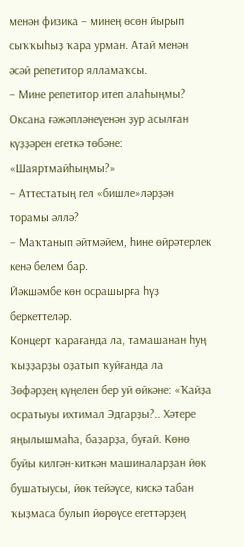менән физика – минең өсөн йырып сыҡҡыһыҙ ҡара урман. Атай менән әсәй репетитор ялламаҡсы.
– Мине репетитор итеп алаһыңмы?
Оксана ғәжәпләнеүенән ҙур асылған күҙҙәрен егеткә төбәне: «Шаяртмайһыңмы?»
– Аттестатың гел «бишле»ләрҙән торамы әллә?
– Маҡтанып әйтмәйем, һине өйрәтерлек кенә белем бар.
Йәкшәмбе көн осрашырға һүҙ беркеттеләр.
Концерт ҡарағанда ла, тамашанан һуң ҡыҙҙарҙы оҙатып ҡуйғанда ла Зөфәрҙең күңелен бер уй өйкәне: «Ҡайҙа осратыуы ихтимал Эдгарҙы?.. Хәтере яңылышмаһа, баҙарҙа, буғай. Көнө буйы килгән-киткән машиналарҙан йөк бушатыусы, йөк тейәүсе, кискә табан ҡыҙмаса булып йөрөүсе егеттәрҙең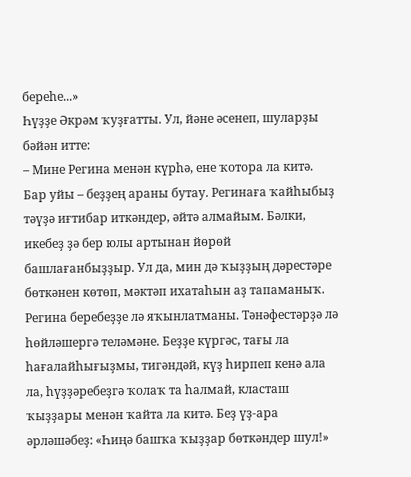береһе...»
Һүҙҙе Әкрәм ҡуҙғатты. Ул, йәне әсенеп, шуларҙы бәйән итте:
– Мине Регина менән күрһә, ене ҡотора ла китә. Бар уйы – беҙҙең араны бутау. Регинаға ҡайһыбыҙ тәүҙә иғтибар иткәндер, әйтә алмайым. Бәлки, икебеҙ ҙә бер юлы артынан йөрөй башлағанбыҙҙыр. Ул да, мин дә ҡыҙҙың дәрестәре бөткәнен көтөп, мәктәп ихатаһын аҙ тапаманыҡ. Регина беребеҙҙе лә яҡынлатманы. Тәнәфестәрҙә лә һөйләшергә теләмәне. Беҙҙе күргәс, тағы ла һағалайһығыҙмы, тигәндәй, күҙ һирпеп кенә ала ла, һүҙҙәребеҙгә ҡолаҡ та һалмай, класташ ҡыҙҙары менән ҡайта ла китә. Беҙ үҙ-ара әрләшәбеҙ: «Һиңә башҡа ҡыҙҙар бөткәндер шул!»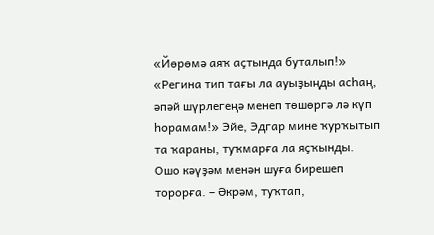«Йөрөмә аяҡ аҫтында буталып!» «Регина тип тағы ла ауыҙыңды асһаң, әпәй шүрлегеңә менеп төшөргә лә күп һорамам!» Эйе, Эдгар мине ҡурҡытып та ҡараны, туҡмарға ла яҫҡынды. Ошо кәүҙәм менән шуға бирешеп торорға. – Әкрәм, туҡтап,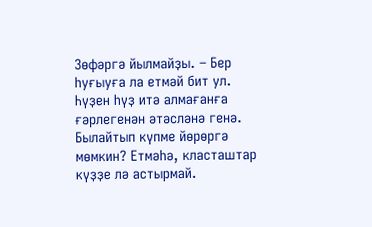Зөфәргә йылмайҙы. – Бер һуғыуға ла етмәй бит ул. Һүҙен һүҙ итә алмағанға ғәрлегенән әтәсләнә генә. Былайтып күпме йөрөргә мөмкин? Етмәһә, класташтар күҙҙе лә астырмай.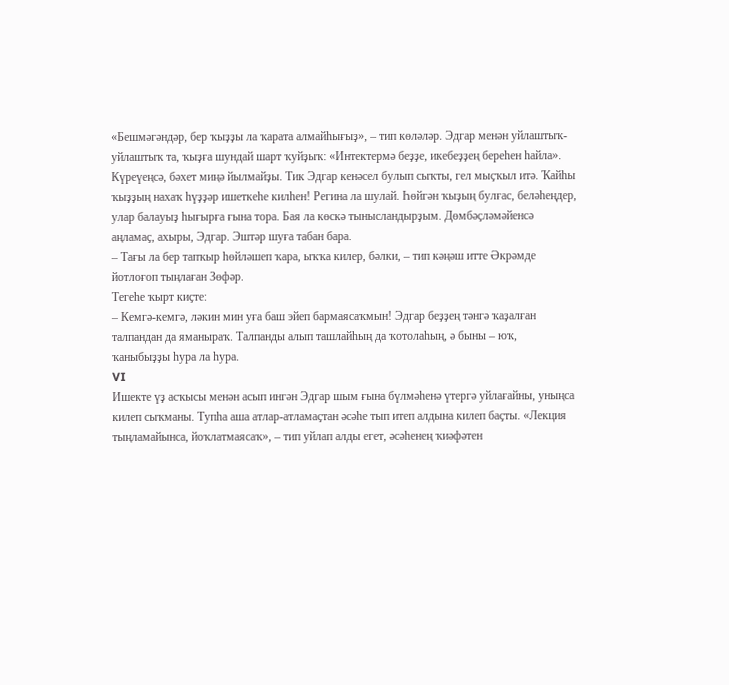«Бешмәгәндәр, бер ҡыҙҙы ла ҡарата алмайһығыҙ», – тип көләләр. Эдгар менән уйлаштыҡ-уйлаштыҡ та, ҡыҙға шундай шарт ҡуйҙыҡ: «Интектермә беҙҙе, икебеҙҙең береһен һайла». Күреүеңсә, бәхет миңә йылмайҙы. Тик Эдгар кенәсел булып сыҡты, гел мыҫҡыл итә. Ҡайһы ҡыҙҙың нахаҡ һүҙҙәр ишеткеһе килһен! Регина ла шулай. Һөйгән ҡыҙың булғас, беләһеңдер, улар балауыҙ һығырға ғына тора. Бая ла көскә тынысландырҙым. Дөмбәҫләмәйенсә аңламаҫ, ахыры, Эдгар. Эштәр шуға табан бара.
– Тағы ла бер тапҡыр һөйләшеп ҡара, ыҡҡа килер, бәлки, – тип кәңәш итте Әкрәмде йотлоғоп тыңлаған Зөфәр.
Тегеһе ҡырт киҫте:
– Кемгә-кемгә, ләкин мин уға баш эйеп бармаясаҡмын! Эдгар беҙҙең тәнгә ҡаҙалған талпандан да яманыраҡ. Талпанды алып ташлайһың да ҡотолаһың, ә быны – юҡ, ҡаныбыҙҙы һура ла һура.
VI
Ишекте үҙ асҡысы менән асып ингән Эдгар шым ғына бүлмәһенә үтергә уйлағайны, уныңса килеп сыҡманы. Тупһа аша атлар-атламаҫтан әсәһе тып итеп алдына килеп баҫты. «Лекция тыңламайынса, йоҡлатмаясаҡ», – тип уйлап алды егет, әсәһенең ҡиәфәтен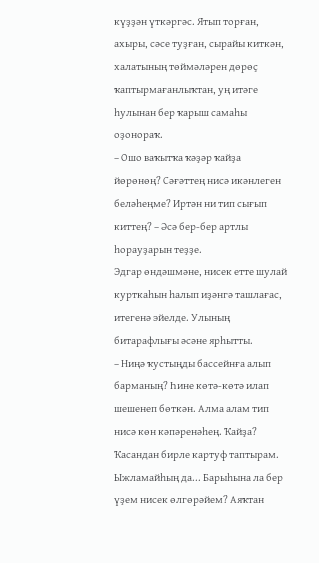күҙҙән үткәргәс. Ятып торған, ахыры, сәсе туҙған, сырайы киткән, халатының төймәләрен дөрөҫ ҡаптырмағанлыҡтан, уң итәге һулынан бер ҡарыш самаһы оҙонораҡ.
– Ошо ваҡытҡа ҡәҙәр ҡайҙа йөрөнөң? Сәғәттең нисә икәнлеген беләһеңме? Иртән ни тип сығып киттең? – Әсә бер-бер артлы һорауҙарын теҙҙе.
Эдгар өндәшмәне, нисек етте шулай курткаһын һалып иҙәнгә ташлағас, итегенә эйелде. Улының битарафлығы әсәне ярһытты.
– Ниңә ҡустыңды бассейнға алып барманың? Һине көтә-көтә илап шешенеп бөткән. Алма алам тип нисә көн кәпәренәһең. Ҡайҙа? Ҡасандан бирле картуф таптырам. Ыжламайһың да... Барыһына ла бер үҙем нисек өлгөрәйем? Аяҡтан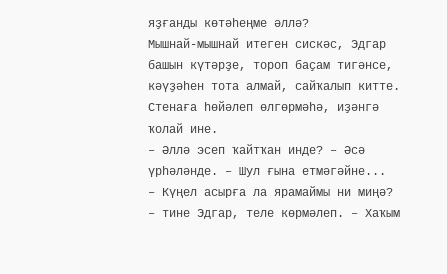яҙғанды көтәһеңме әллә?
Мышнай-мышнай итеген сискәс, Эдгар башын күтәрҙе, тороп баҫам тигәнсе, кәүҙәһен тота алмай, сайҡалып китте. Стенаға һөйәлеп өлгөрмәһә, иҙәнгә ҡолай ине.
– Әллә эсеп ҡайтҡан инде? – Әсә үрһәләнде. – Шул ғына етмәгәйне...
– Күңел асырға ла ярамаймы ни миңә? – тине Эдгар, теле көрмәлеп. – Хаҡым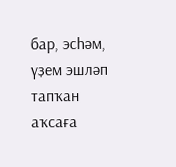бар, эсһәм, үҙем эшләп тапҡан аҡсаға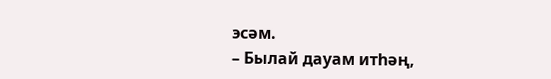эсәм.
– Былай дауам итһәң,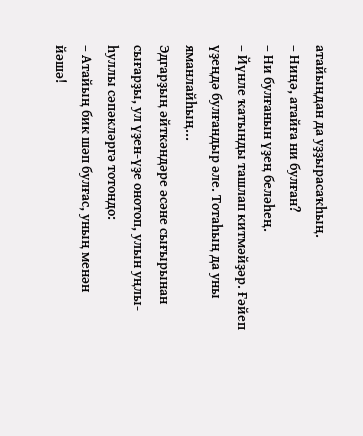атайыңдан да уҙҙырасаҡһың.
– Ниңә, атайға ни булған?
– Ни булғанын үҙең беләһең.
– Йүнле ҡатынды ташлап китмәйҙәр. Ғәйеп үҙеңдә булғандыр әле. Тотаһың да уны яманлайһың...
Эдгарҙың әйткәндәре әсәне сығырынан сығарҙы, ул үҙен-үҙе онотоп, улын уңлы-һуллы сәпәкләргә тотондо:
– Атайың бик шәп булғас, уның менән йәшә!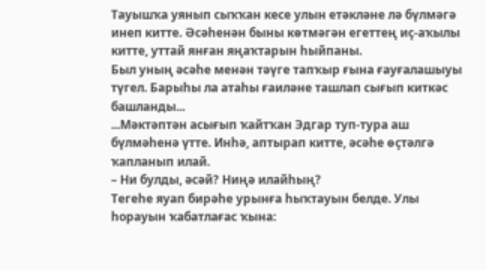Тауышҡа уянып сыҡҡан кесе улын етәкләне лә бүлмәгә инеп китте. Әсәһенән быны көтмәгән егеттең иҫ-аҡылы китте, уттай янған яңаҡтарын һыйпаны.
Был уның әсәһе менән тәүге тапҡыр ғына ғауғалашыуы түгел. Барыһы ла атаһы ғаиләне ташлап сығып киткәс башланды...
...Мәктәптән асығып ҡайтҡан Эдгар туп-тура аш бүлмәһенә үтте. Инһә, аптырап китте, әсәһе өҫтәлгә ҡапланып илай.
– Ни булды, әсәй? Ниңә илайһың?
Тегеһе яуап бирәһе урынға һыҡтауын белде. Улы һорауын ҡабатлағас ҡына: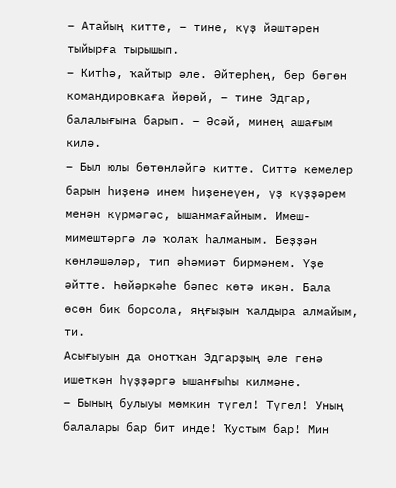– Атайың китте, – тине, күҙ йәштәрен тыйырға тырышып.
– Китһә, ҡайтыр әле. Әйтерһең, бер бөгөн командировкаға йөрөй, – тине Эдгар, балалығына барып. – Әсәй, минең ашағым килә.
– Был юлы бөтөнләйгә китте. Ситтә кемелер барын һиҙенә инем һиҙенеүен, үҙ күҙҙәрем менән күрмәгәс, ышанмағайным. Имеш-мимештәргә лә ҡолаҡ һалманым. Беҙҙән көнләшәләр, тип әһәмиәт бирмәнем. Үҙе әйтте. Һөйәркәһе бәпес көтә икән. Бала өсөн бик борсола, яңғыҙын ҡалдыра алмайым, ти.
Асығыуын да онотҡан Эдгарҙың әле генә ишеткән һүҙҙәргә ышанғыһы килмәне.
– Бының булыуы мөмкин түгел! Түгел! Уның балалары бар бит инде! Ҡустым бар! Мин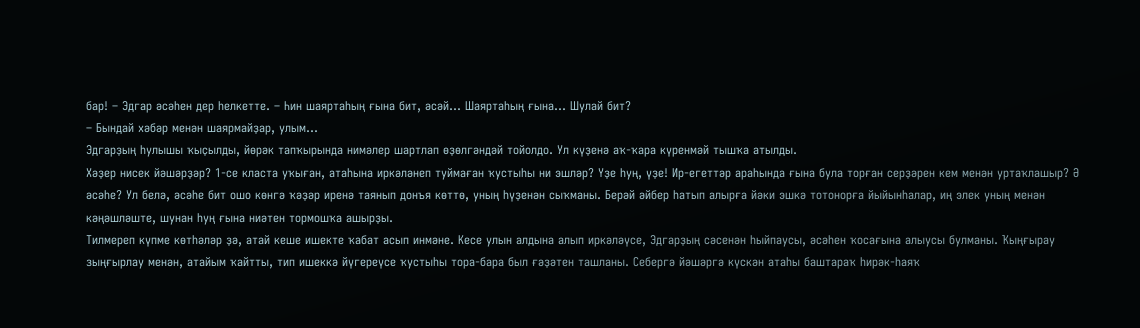бар! – Эдгар әсәһен дер һелкетте. – Һин шаяртаһың ғына бит, әсәй... Шаяртаһың ғына... Шулай бит?
– Бындай хәбәр менән шаярмайҙар, улым...
Эдгарҙың һулышы ҡыҫылды, йөрәк тапҡырында нимәлер шартлап өҙөлгәндәй тойолдо. Ул күҙенә аҡ-ҡара күренмәй тышҡа атылды.
Хәҙер нисек йәшәрҙәр? 1-се класта уҡыған, атаһына иркәләнеп туймаған ҡустыһы ни эшләр? Үҙе һуң, үҙе! Ир-егеттәр араһында ғына була торған серҙәрен кем менән уртаҡлашыр? Ә әсәһе? Ул белә, әсәһе бит ошо көнгә ҡәҙәр иренә таянып донъя көттө, уның һүҙенән сыҡманы. Берәй әйбер һатып алырға йәки эшкә тотонорға йыйынһалар, иң элек уның менән кәңәшләште, шунан һуң ғына ниәтен тормошҡа ашырҙы.
Тилмереп күпме көтһәләр ҙә, атай кеше ишекте ҡабат асып инмәне. Кесе улын алдына алып иркәләүсе, Эдгарҙың сәсенән һыйпаусы, әсәһен ҡосағына алыусы булманы. Ҡыңғырау зыңғырлау менән, атайым ҡайтты, тип ишеккә йүгереүсе ҡустыһы тора-бара был ғәҙәтен ташланы. Себергә йәшәргә күскән атаһы баштараҡ һирәк-һаяҡ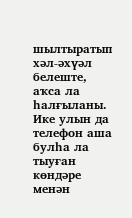шылтыратып хәл-әхүәл белеште, аҡса ла һалғыланы. Ике улын да телефон аша булһа ла тыуған көндәре менән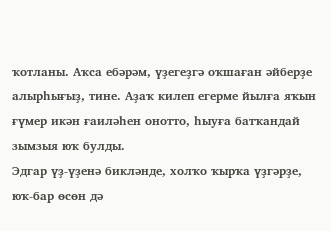ҡотланы. Аҡса ебәрәм, үҙегеҙгә оҡшаған әйберҙе алырһығыҙ, тине. Аҙаҡ килеп егерме йылға яҡын ғүмер икән ғаиләһен онотто, һыуға батҡандай зымзыя юҡ булды.
Эдгар үҙ-үҙенә бикләнде, холҡо ҡырҡа үҙгәрҙе, юҡ-бар өсөн дә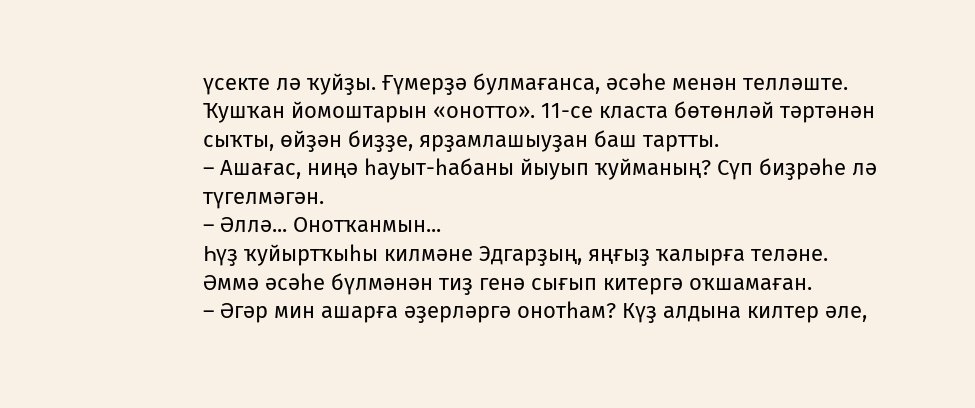үсекте лә ҡуйҙы. Ғүмерҙә булмағанса, әсәһе менән телләште. Ҡушҡан йомоштарын «онотто». 11-се класта бөтөнләй тәртәнән сыҡты, өйҙән биҙҙе, ярҙамлашыуҙан баш тартты.
– Ашағас, ниңә һауыт-һабаны йыуып ҡуйманың? Сүп биҙрәһе лә түгелмәгән.
– Әллә... Онотҡанмын...
Һүҙ ҡуйыртҡыһы килмәне Эдгарҙың, яңғыҙ ҡалырға теләне. Әммә әсәһе бүлмәнән тиҙ генә сығып китергә оҡшамаған.
– Әгәр мин ашарға әҙерләргә онотһам? Күҙ алдына килтер әле,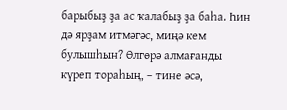барыбыҙ ҙа ас ҡалабыҙ ҙа баһа. Һин дә ярҙам итмәгәс, миңә кем булышһын? Өлгөрә алмағанды күреп тораһың, – тине әсә,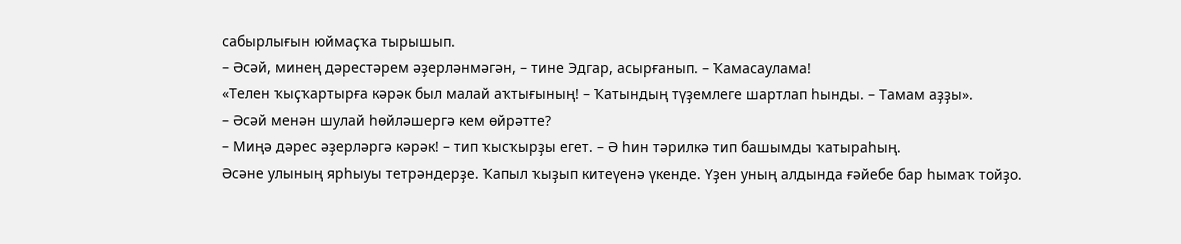сабырлығын юймаҫҡа тырышып.
– Әсәй, минең дәрестәрем әҙерләнмәгән, – тине Эдгар, асырғанып. – Ҡамасаулама!
«Телен ҡыҫҡартырға кәрәк был малай аҡтығының! – Ҡатындың түҙемлеге шартлап һынды. – Тамам аҙҙы».
– Әсәй менән шулай һөйләшергә кем өйрәтте?
– Миңә дәрес әҙерләргә кәрәк! – тип ҡысҡырҙы егет. – Ә һин тәрилкә тип башымды ҡатыраһың.
Әсәне улының ярһыуы тетрәндерҙе. Ҡапыл ҡыҙып китеүенә үкенде. Үҙен уның алдында ғәйебе бар һымаҡ тойҙо.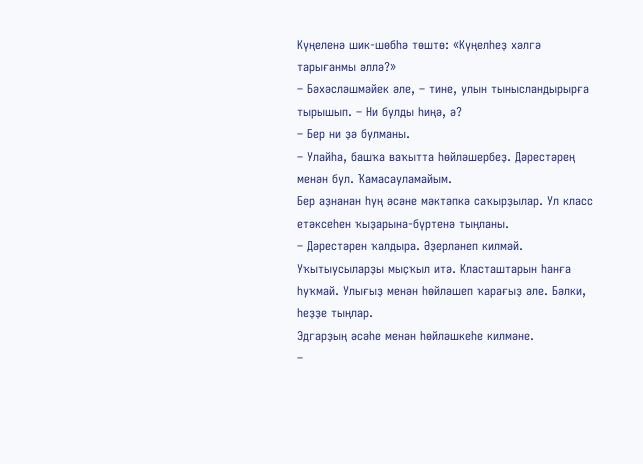Күңеленә шик-шөбһә төштө: «Күңелһеҙ хәлгә тарығанмы әллә?»
– Бәхәсләшмәйек әле, – тине, улын тынысландырырға тырышып. – Ни булды һиңә, ә?
– Бер ни ҙә булманы.
– Улайһа, башҡа ваҡытта һөйләшербеҙ. Дәрестәрең менән бул. Ҡамасауламайым.
Бер аҙнанан һуң әсәне мәктәпкә саҡырҙылар. Ул класс етәксеһен ҡыҙарына-бүртенә тыңланы.
– Дәрестәрен ҡалдыра. Әҙерләнеп килмәй. Уҡытыусыларҙы мыҫҡыл итә. Класташтарын һанға һуҡмай. Улығыҙ менән һөйләшеп ҡарағыҙ әле. Бәлки, һеҙҙе тыңлар.
Эдгарҙың әсәһе менән һөйләшкеһе килмәне.
–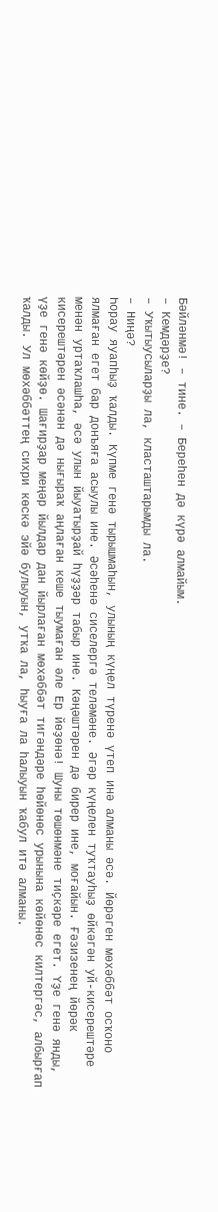Бәйләнмә! – тине. – Береһен дә күрә алмайым.
– Кемдәрҙе?
– Уҡытыусыларҙы ла, класташтарымды ла.
– Ниңә?
Һорау яуапһыҙ ҡалды. Күпме генә тырышмаһын, улының күңел түренә үтеп инә алманы әсә. Йөрәген мөхәббәт осҡоно ялмаған егет бар донъяға асыулы ине. Әсәһенә сиселергә теләмәне. Әгәр күңелен туҡтауһыҙ өйкәгән уй-кисерештәре менән уртаҡлашһа, әсә улын йыуатырҙай һүҙҙәр табыр ине. Кәңәштәрен дә бирер ине, моғайын. Ғәзизенең йөрәк кисерештәрен әсәнән дә нығыраҡ аңлаған кеше тыумаған әле Ер йөҙөнә! Шуны төшөнмәне тиҫкәре егет. Үҙе генә янды, үҙе генә көйҙө. Шағирҙар меңәр йылдар дан йырлаған мөхәббәт тигәндәре һөйөнөс урынына көйөнөс килтергәс, албырғап ҡалды. Ул мөхәббәттең сихри көскә эйә булыуын, утҡа ла, һыуға ла һалыуын ҡабул итә алманы.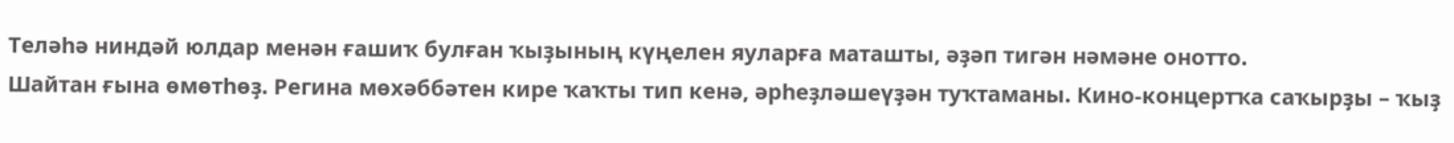Теләһә ниндәй юлдар менән ғашиҡ булған ҡыҙының күңелен яуларға маташты, әҙәп тигән нәмәне онотто.
Шайтан ғына өмөтһөҙ. Регина мөхәббәтен кире ҡаҡты тип кенә, әрһеҙләшеүҙән туҡтаманы. Кино-концертҡа саҡырҙы – ҡыҙ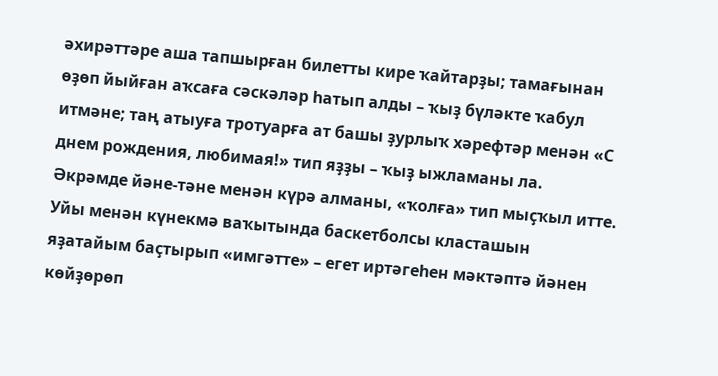әхирәттәре аша тапшырған билетты кире ҡайтарҙы; тамағынан өҙөп йыйған аҡсаға сәскәләр һатып алды – ҡыҙ бүләкте ҡабул итмәне; таң атыуға тротуарға ат башы ҙурлыҡ хәрефтәр менән «С днем рождения, любимая!» тип яҙҙы – ҡыҙ ыжламаны ла.
Әкрәмде йәне-тәне менән күрә алманы, «ҡолға» тип мыҫҡыл итте. Уйы менән күнекмә ваҡытында баскетболсы класташын яҙатайым баҫтырып «имгәтте» – егет иртәгеһен мәктәптә йәнен көйҙөрөп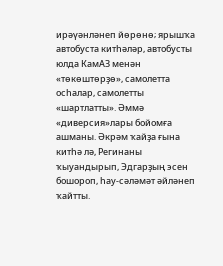ирәүәнләнеп йөрөнө; ярышҡа автобуста китһәләр, автобусты юлда КамАЗ менән «төкөштөрҙө», самолетта осһалар, самолетты «шартлатты». Әммә «диверсия»лары бойомға ашманы. Әкрәм ҡайҙа ғына китһә лә, Регинаны ҡыуандырып, Эдгарҙың эсен бошороп, һау-сәләмәт әйләнеп ҡайтты.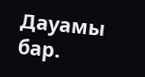Дауамы бар.